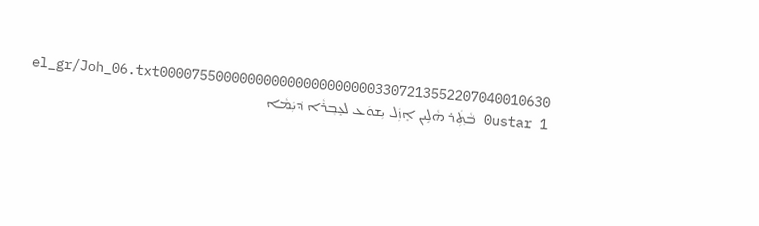el_gr/Joh_06.txt0000755000000000000000000003307213552207040010630 0ustar 1 ܒ݁ܵܬ݂ܲܪ ܗܵܠܹܝܢ ܐܸܙܲܠ ܝܼܫܘܿܥ ܠܥܸܒ݂ܪܵܐ ܕ݁ܝܲܡܵܐ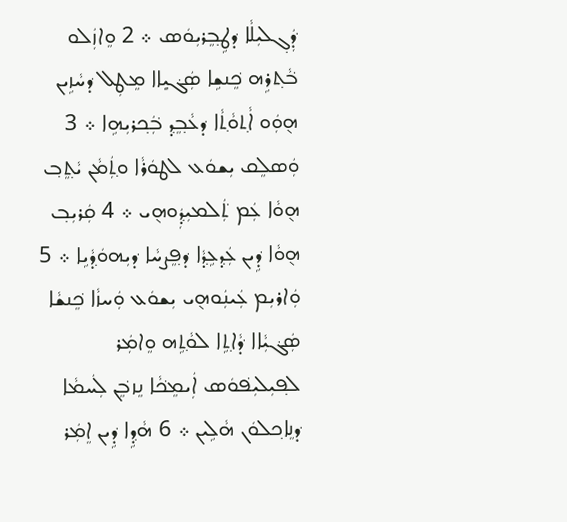ܕ݁ܲܓ݂ܠܝܼܠܵܐ ܕ݁ܛܹܒ݂ܸܪܝܼܘܿܣ ܀ 2 ܘܸܐܙܲܠܘ ܒ݁ܵܬ݂ܪܹܗ ܟܸ݁ܢܫܹܐ ܣܲܓ݁ܝܼܸܐܐ ܡܸܛܼܠ ܕ݁ܚܵܙܹܝܢ ܗ݈ܘܲܘ ܐܵܬ݂ܘܵܬ݂ܵܐ ܕ݁ܥܵܒ݂ܸܕ݂ ܒ݁ܲܟ݂ܪܝܼܗܹܐ ܀ 3 ܘܲܣܠܸܩ ܝܼܫܘܿܥ ܠܛܘܿܪܵܐ ܘܬ݂ܲܡܵܢ ܝܵܬ݂ܸܒ݂ ܗ݈ܘܵܐ ܥܲܡ ܬ݁ܲܠܡܝܼܕ݂ܲܘܗ݈ܝ ܀ 4 ܩܲܪܝܼܒ݂ ܗ݈ܘܵܐ ܕܹ݁ܝܢ ܥܲܕ݂ܥܹܕ݂ܵܐ ܕ݁ܦ݂ܸܨܚܵܐ ܕ݁ܝܼܗܘܿܕ݂ܵܝܹܐ ܀ 5 ܘܲܐܪܝܼܡ ܥܲܝܢܲܘܗ݈ܝ ܝܼܫܘܿܥ ܘܲܚܙܵܐ ܟܸ݁ܢܫܵܐ ܣܲܓ݁ܝܼܵܐܐ ܕ݁ܵܐܬ݂ܹܐ ܠܘܵܬ݂ܹܗ ܘܸܐܡܲܪ ܠܦ݂ܝܼܠܝܼܦ݁ܘܿܣ ܐܲܝܡܸܟ݁ܵܐ ܢܸܙܒܸ݁ܢ ܠܲܚܡܵܐ ܕ݁ܢܸܐܟ݂ܠܘܿܢ ܗܵܠܹܝܢ ܀ 6 ܗܵܕ݂ܹܐ ܕܹ݁ܝܢ ܐܸܡܲܪ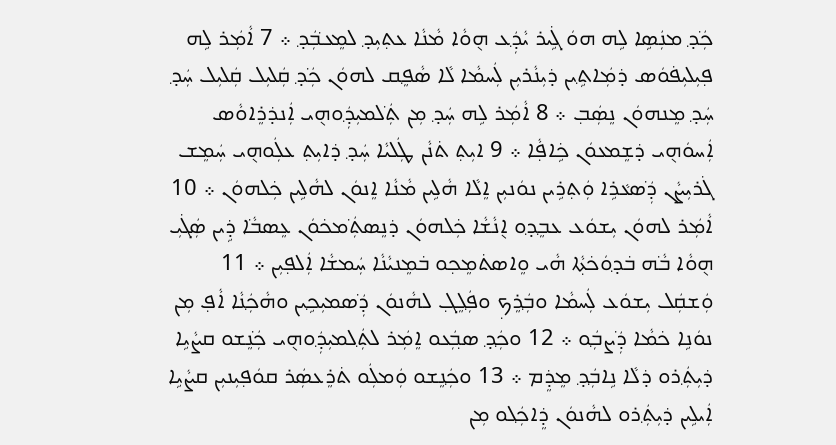ܟ݁ܲܕ݂ ܡܢܲܣܹܐ ܠܹܗ ܗܘܿ ܓܹ݁ܝܪ ܝܵܕ݂ܲܥ ܗ݈ܘܵܐ ܡܵܢܵܐ ܥܬ݂ܝܼܕ݂ ܠܡܸܥܒ݁ܲܕ݂ ܀ 7 ܐܵܡܲܪ ܠܹܗ ܦ݂ܝܼܠܝܼܦ݁ܘܿܣ ܕ݁ܡܲܐܬ݂ܹܝܢ ܕ݁ܝܼܢܵܪܝܼܢ ܠܲܚܡܵܐ ܠܵܐ ܣܵܦ݂ܸܩ ܠܗܘܿܢ ܟ݁ܲܕ݂ ܩܲܠܝܼܠ ܩܲܠܝܼܠ ܚܲܕ݂ ܚܲܕ݂ ܡܸܢܗܘܿܢ ܢܸܣܲܒ݂ ܀ 8 ܐܵܡܲܪ ܠܹܗ ܚܲܕ݂ ܡܼܢ ܬ݁ܲܠܡܝܼܕ݂ܲܘܗ݈ܝ ܐܲܢܕ݁ܪܸܐܘܵܣ ܐܲܚܘܿܗ݈ܝ ܕ݁ܫܸܡܥܘܿܢ ܟܹ݁ܐܦ݂ܵܐ ܀ 9 ܐܝܼܬ݂ ܬ݁ܢܵܢ ܛܲܠܝܵܐ ܚܲܕ݂ ܕ݁ܐܝܼܬ݂ ܥܠܲܘܗ݈ܝ ܚܲܡܸܫ ܓ݁ܪܝܼܨܵܢ ܕ݁ܲܣܥܵܪܹܐ ܘܲܬ݂ܪܹܝܢ ܢܘܿܢܝܼܢ ܐܸܠܵܐ ܗܵܠܹܝܢ ܡܵܢܵܐ ܐܸܢܘܿܢ ܠܗܵܠܹܝܢ ܟܼ݁ܠܗܘܿܢ ܀ 10 ܐܵܡܲܪ ܠܗܘܿܢ ܝܼܫܘܿܥ ܥܒ݂ܸܕ݂ܘ ܐ݈ܢܵܫܵܐ ܟܼ݁ܠܗܘܿܢ ܕ݁ܢܸܣܬ݁ܲܡܟ݁ܘܿܢ ܥܸܣܒ݁ܵܐ ܕܹ݁ܝܢ ܣܲܓ݁ܝܼ ܗ݈ܘܵܐ ܒ݁ܵܗ ܒ݁ܕ݂ܘܿܟ݁ܬ݂ܵܐ ܗܵܝ ܘܸܐܣܬ݁ܡܸܟ݂ܘ ܒ݁ܡܸܢܝܵܢܵܐ ܚܲܡܫܵܐ ܐܲܠܦ݂ܝܼܢ ܀ 11 ܘܲܫܩܲܠ ܝܼܫܘܿܥ ܠܲܚܡܵܐ ܘܒ݂ܲܪܸܟ݂ ܘܦ݂ܲܠܸܓ݂ ܠܗܵܢܘܿܢ ܕ݁ܲܣܡܝܼܟ݂ܹܝܢ ܘܗܵܟ݂ܲܢܵܐ ܐܵܦ݂ ܡܼܢ ܢܘܿܢܹܐ ܟ݁ܡܵܐ ܕ݁ܲܨܒ݂ܲܘ ܀ 12 ܘܟ݂ܲܕ݂ ܣܒ݂ܲܥܘ ܐܸܡܲܪ ܠܬ݂ܲܠܡܝܼܕ݂ܲܘܗ݈ܝ ܟ݁ܲܢܸܫܘ ܩܨܵܝܹܐ ܕ݁ܝܼܬ݂ܲܪܘ ܕ݁ܠܵܐ ܢܹܐܒ݂ܲܕ݂ ܡܸܕܸ݁ܡ ܀ 13 ܘܟ݂ܲܢܸܫܘ ܘܲܡܠܲܘ ܬ݁ܪܸܥܣܲܪ ܩܘܿܦ݂ܝܼܢܝܼܢ ܩܨܵܝܹܐ ܐܲܝܠܹܝܢ ܕ݁ܝܼܬ݂ܲܪܘ ܠܗܵܢܘܿܢ ܕܸ݁ܐܟ݂ܲܠܘ ܡܼܢ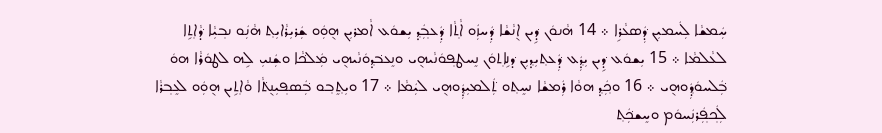ܚܲܡܫܵܐ ܠܲܚܡܝܼܢ ܕ݁ܲܣܥܵܪܹܐ ܀ 14 ܗܵܢܘܿܢ ܕܹ݁ܝܢ ܐ݈ܢܵܫܵܐ ܕ݁ܲܚܙܲܘ ܐܵܬ݂ܵܐ ܕ݁ܲܥܒ݂ܲܕ݂ ܝܼܫܘܿܥ ܐܵܡܪܝܼܢ ܗ݈ܘܲܘ ܫܲܪܝܼܪܵܐܝܼܬ݂ ܗܵܢܲܘ ܢܒ݂ܝܼܵܐ ܕ݁ܵܐܬ݂ܹܐ ܠܥܵܠܡܵܐ ܀ 15 ܝܼܫܘܿܥ ܕܹ݁ܝܢ ܝܼܕ݂ܲܥ ܕ݁ܲܥܬ݂ܝܼܕ݂ܝܼܢ ܕ݁ܢܹܐܬ݂ܘܿܢ ܢܸܚܛܦ݂ܘܿܢܵܝܗ݈ܝ ܘܢܸܥܒ݁ܕ݂ܘܿܢܵܝܗ݈ܝ ܡܲܠܟ݁ܵܐ ܘܫܲܢܝܼ ܠܹܗ ܠܛܘܿܪܵܐ ܗܘܿ ܒ݁ܲܠܚܘܿܕ݂ܲܘܗ݈ܝ ܀ 16 ܘܟ݂ܲܕ݂ ܗܘܵܐ ܪܲܡܫܵܐ ܢܚܸܬ݂ܘ ܬ݁ܲܠܡܝܼܕ݂ܲܘܗ݈ܝ ܠܝܲܡܵܐ ܀ 17 ܘܝܼܬ݂ܸܒ݂ܘ ܒ݁ܲܣܦ݂ܝܼܢ݈ܬ݁ܵܐ ܘܵܐܬ݂ܹܝܢ ܗ݈ܘܲܘ ܠܥܸܒ݂ܪܵܐ ܠܲܟ݂ܦ݂ܲܪܢܲܚܘܿܡ ܘܚܸܫܟ݁ܲܬ݂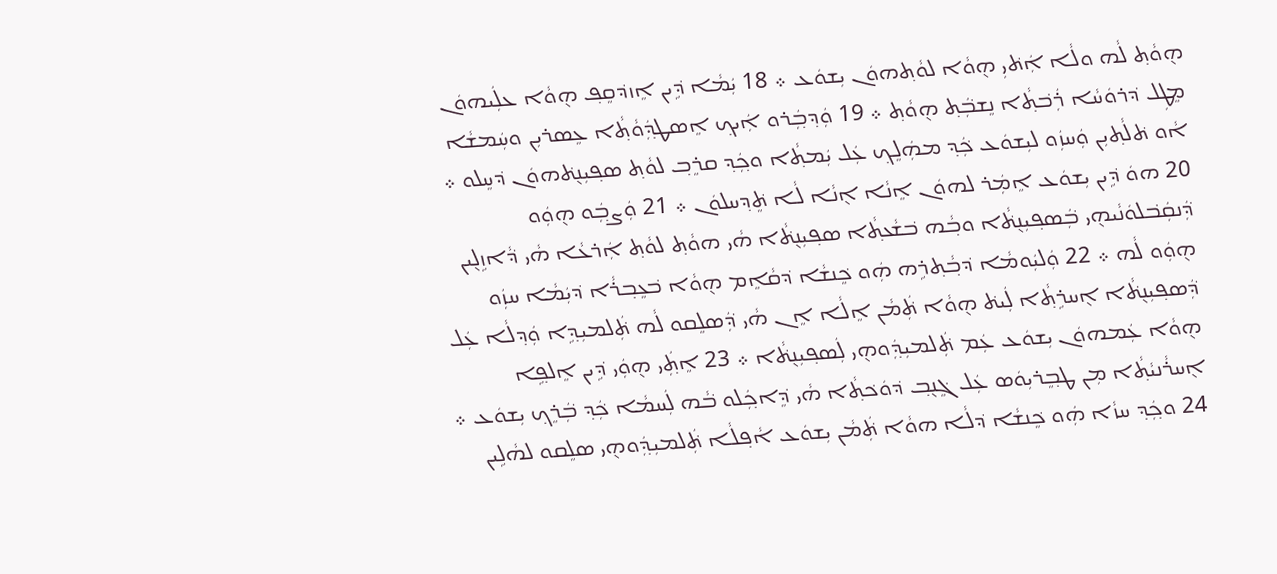ܗ݈ܘܵܬ݂ ܠܵܗ ܘܠܵܐ ܐܲܬ݁ܝܼ ܗ݈ܘܵܐ ܠܘܵܬ݂ܗܘܿܢ ܝܼܫܘܿܥ ܀ 18 ܝܲܡܵܐ ܕܹ݁ܝܢ ܐܸܙܕ݁ܩܸܦ݂ ܗ݈ܘܵܐ ܥܠܲܝܗܘܿܢ ܡܸܛܼܠ ܕ݁ܪܘܿܚܵܐ ܪܲܒ݁ܬ݂ܵܐ ܢܸܫܒ݁ܲܬ݂ ܗ݈ܘܵܬ݂ ܀ 19 ܘܲܕ݂ܒ݂ܲܪܘ ܐܲܝܟ݂ ܐܸܣܛܕ݂ܲܘܵܬ݂ܵܐ ܥܸܣܪܝܼܢ ܘܚܲܡܫܵܐ ܐܵܘ ܬ݁ܠܵܬ݂ܝܼܢ ܘܲܚܙܲܘ ܠܝܼܫܘܿܥ ܟ݁ܲܕ݂ ܡܗܲܠܸܟ݂ ܥܲܠ ܝܲܡܬ݂ܵܐ ܘܟ݂ܲܕ݂ ܩܪܸܒ݂ ܠܘܵܬ݂ ܣܦ݂ܝܼܢ݈ܬ݁ܗܘܿܢ ܕ݁ܚܸܠܘ ܀ 20 ܗܘܿ ܕܹ݁ܝܢ ܝܼܫܘܿܥ ܐܸܡܲܪ ܠܗܘܿܢ ܐܸܢܵܐ ܐ݈ܢܵܐ ܠܵܐ ܬܸ݁ܕ݂ܚܠܘܿܢ ܀ 21 ܘܲܨܒ݂ܲܘ ܗ݈ܘܲܘ ܕ݁ܲܢܩܲܒ݁ܠܘܿܢܵܝܗ݈ܝ ܒ݁ܲܣܦ݂ܝܼܢ݈ܬ݁ܵܐ ܘܒ݂ܵܗ ܒ݁ܫܵܥܬ݂ܵܐ ܣܦ݂ܝܼܢ݈ܬ݁ܵܐ ܗܵܝ ܗܘܵܬ݂ ܠܘܵܬ݂ ܐܲܪܥܵܐ ܗܵܝ ܕ݁ܵܐܙܹܠ݈ܝܢ ܗ݈ܘܲܘ ܠܵܗ ܀ 22 ܘܲܠܝܲܘܡܵܐ ܕ݁ܒ݂ܵܬ݂ܪܹܗ ܗܲܘ ܟܸ݁ܢܫܵܐ ܕ݁ܩܵܐܸܡ ܗ݈ܘܵܐ ܒ݁ܥܸܒ݂ܪܵܐ ܕ݁ܝܲܡܵܐ ܚܙܲܘ ܕ݁ܲܣܦ݂ܝܼܢ݈ܬ݁ܵܐ ܐ݈ܚܪܹܬ݂ܵܐ ܠܲܝܬ݁ ܗ݈ܘܵܐ ܬ݁ܲܡܵܢ ܐܸܠܵܐ ܐܸܢ ܗܵܝ ܕ݁ܲܣܠܸܩܘ ܠܵܗ ܬ݁ܲܠܡܝܼܕ݂ܹܐ ܘܲܕ݂ܠܵܐ ܥܲܠ ܗ݈ܘܵܐ ܥܲܡܗܘܿܢ ܝܼܫܘܿܥ ܥܲܡ ܬ݁ܲܠܡܝܼܕ݂ܲܘܗ݈ܝ ܠܲܣܦ݂ܝܼܢ݈ܬ݁ܵܐ ܀ 23 ܐܸܬ݂ܲܝ ܗ݈ܘܲܝ ܕܹ݁ܝܢ ܐܸܠܦ݂ܹܐ ܐ݈ܚܪܵܢܝܵܬ݂ܵܐ ܡܼܢ ܛܒ݂ܸܪܝܼܘܿܣ ܥܲܠ ܓܸ݁ܢ݈ܒ݂ ܕ݁ܘܿܟ݁ܬ݂ܵܐ ܗܵܝ ܕܸ݁ܐܟ݂ܲܠܘ ܒ݁ܵܗ ܠܲܚܡܵܐ ܟ݁ܲܕ݂ ܒ݁ܲܪܸܟ݂ ܝܼܫܘܿܥ ܀ 24 ܘܟ݂ܲܕ݂ ܚܙܵܐ ܗܲܘ ܟܸ݁ܢܫܵܐ ܕ݁ܠܵܐ ܗܘܵܐ ܬ݁ܲܡܵܢ ܝܼܫܘܿܥ ܐܵܦ݂ܠܵܐ ܬ݁ܲܠܡܝܼܕ݂ܲܘܗ݈ܝ ܣܠܸܩܘ ܠܗܵܠܹܝܢ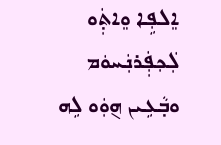ܐܸܠܦ݂ܹܐ ܘܸܐܬ݂ܲܘ ܠܲܟ݂ܦ݂ܲܪܢܲܚܘܿܡ ܘܒ݂ܵܥܹܝܢ ܗ݈ܘܲܘ ܠܹܗ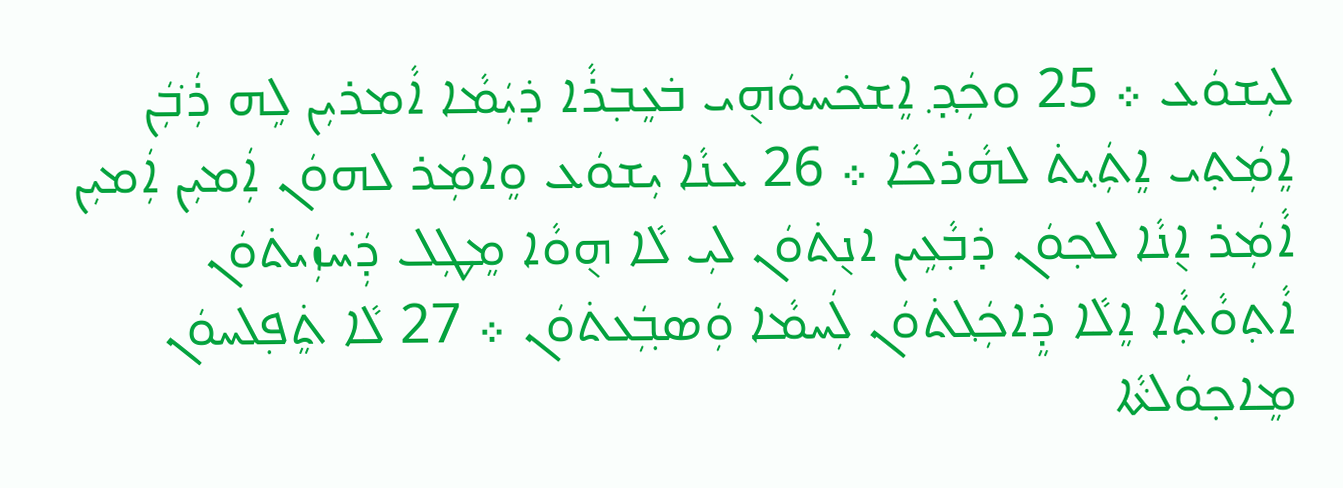ܠܝܼܫܘܿܥ ܀ 25 ܘܟ݂ܲܕ݂ ܐܸܫܟ݁ܚܘܿܗ݈ܝ ܒ݁ܥܸܒ݂ܪܵܐ ܕ݁ܝܲܡܵܐ ܐܵܡܪܝܼܢ ܠܹܗ ܪܲܒ݁ܲܢ ܐܸܡܲܬ݂ܝ ܐܸܬ݂ܲܝܬ݁ ܠܗܵܪܟ݁ܵܐ ܀ 26 ܥܢܵܐ ܝܼܫܘܿܥ ܘܸܐܡܲܪ ܠܗܘܿܢ ܐܲܡܝܼܢ ܐܲܡܝܼܢ ܐܵܡܲܪ ܐ݈ܢܵܐ ܠܟ݂ܘܿܢ ܕ݁ܒ݂ܵܥܹܝܢ ܐܢ݈ܬ݁ܘܿܢ ܠܝܼ ܠܵܐ ܗ݈ܘܵܐ ܡܸܛܼܠ ܕ݁ܲܚܙܲܝܬ݁ܘܿܢ ܐܵܬ݂ܘܵܬ݂ܵܐ ܐܸܠܵܐ ܕܸ݁ܐܟ݂ܲܠܬ݁ܘܿܢ ܠܲܚܡܵܐ ܘܲܣܒ݂ܲܥܬ݁ܘܿܢ ܀ 27 ܠܵܐ ܬܸ݁ܦ݂ܠܚܘܿܢ ܡܸܐܟ݂ܘܿܠܬ݁ܵܐ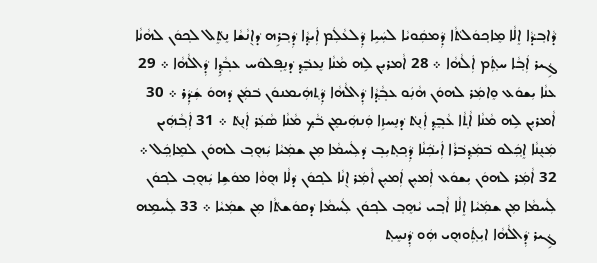ܕ݁ܵܐܒ݂ܕ݁ܵܐ ܐܸܠܵܐ ܡܸܐܟ݂ܘܿܠܬ݁ܵܐ ܕ݁ܲܡܩܲܘܝܵܐ ܠܚܲܝܹܐ ܕ݁ܲܠܥܵܠܲܡ ܐܲܝܕ݂ܵܐ ܕ݁ܲܒ݂ܪܹܗ ܕ݁ܐ݈ܢܵܫܵܐ ܢܸܬܸ݁ܠ ܠܟ݂ܘܿܢ ܠܗܵܢܵܐ ܓܹ݁ܝܪ ܐܲܒ݂ܵܐ ܚܬ݂ܲܡ ܐܲܠܵܗܵܐ ܀ 28 ܐܵܡܪܝܼܢ ܠܹܗ ܡܵܢܵܐ ܢܸܥܒܸ݁ܕ݂ ܕ݁ܢܸܦ݂ܠܘܿܚ ܥܒ݂ܵܕ݂ܹܐ ܕ݁ܲܐܠܵܗܵܐ ܀ 29 ܥܢܵܐ ܝܼܫܘܿܥ ܘܸܐܡܲܪ ܠܗܘܿܢ ܗܵܢܲܘ ܥܒ݂ܵܕ݂ܵܐ ܕ݁ܲܐܠܵܗܵܐ ܕ݁ܲܬ݂ܗܲܝܡܢܘܿܢ ܒ݁ܡܲܢ ܕ݁ܗܘܿ ܫܲܕ݁ܲܪ ܀ 30 ܐܵܡܪܝܼܢ ܠܹܗ ܡܵܢܵܐ ܐܵܬ݂ܵܐ ܥܵܒ݂ܸܕ݂ ܐܲܢ݈ܬ݁ ܕ݁ܢܸܚܙܹܐ ܘܲܢܗܲܝܡܸܢ ܒ݁ܵܟ݂ ܡܵܢܵܐ ܣܵܥܲܪ ܐܲܢ݈ܬ݁ ܀ 31 ܐܲܒ݂ܵܗܲܝܢ ܡܲܢ݈ܢܵܐ ܐܸܟ݂ܲܠܘ ܒ݁ܡܲܕ݂ܒ݁ܪܵܐ ܐܲܝܟ݁ܲܢܵܐ ܕ݁ܲܟ݂ܬ݂ܝܼܒ݂ ܕ݁ܠܲܚܡܵܐ ܡܼܢ ܫܡܲܝܵܐ ܝܲܗ݈ܒ݂ ܠܗܘܿܢ ܠܡܸܐܟ݂ܲܠ ܀ 32 ܐܵܡܲܪ ܠܗܘܿܢ ܝܼܫܘܿܥ ܐܲܡܝܼܢ ܐܲܡܝܼܢ ܐܵܡܲܪ ܐ݈ܢܵܐ ܠܟ݂ܘܿܢ ܕ݁ܠܵܐ ܗ݈ܘܵܐ ܡܘܿܫܹܐ ܝܲܗ݈ܒ݂ ܠܟ݂ܘܿܢ ܠܲܚܡܵܐ ܡܼܢ ܫܡܲܝܵܐ ܐܸܠܵܐ ܐܵܒ݂ܝ ܝܵܗܸܒ݂ ܠܟ݂ܘܿܢ ܠܲܚܡܵܐ ܕ݁ܩܘܿܫܬ݁ܵܐ ܡܼܢ ܫܡܲܝܵܐ ܀ 33 ܠܲܚܡܹܗ ܓܹ݁ܝܪ ܕ݁ܲܐܠܵܗܵܐ ܐܝܼܬ݂ܲܘܗ݈ܝ ܗܲܘ ܕ݁ܲܢܚܸܬ݂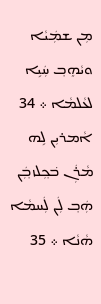ܡܼܢ ܫܡܲܝܵܐ ܘܝܵܗܸܒ݂ ܚܲܝܹܐ ܠܥܵܠܡܵܐ ܀ 34 ܐܵܡܪܝܼܢ ܠܹܗ ܡܵܪܲܢ ܒ݁ܟ݂ܼܠܙܒ݂ܲܢ ܗܲܒ݂ ܠܲܢ ܠܲܚܡܵܐ ܗܵܢܵܐ ܀ 35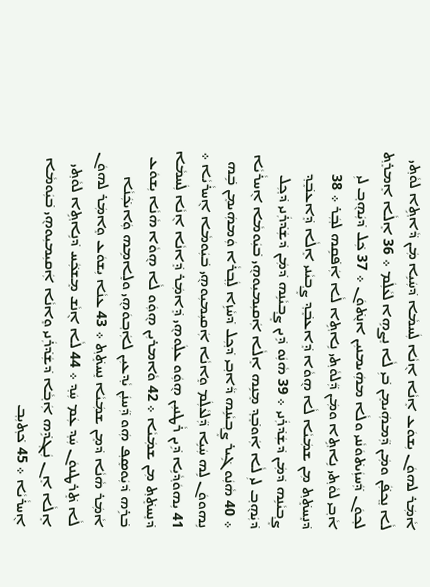ܐܵܡܲܪ ܠܗܘܿܢ ܝܼܫܘܿܥ ܐܸܢܵܐ ܐ݈ܢܵܐ ܠܲܚܡܵܐ ܕ݁ܚܲܝܹܐ ܡܲܢ ܕ݁ܵܐܬ݂ܹܐ ܠܘܵܬ݂ܝ ܠܵܐ ܢܸܟ݂ܦ݁ܲܢ ܘܡܲܢ ܕ݁ܲܡܗܲܝܡܸܢ ܒ݁ܝܼ ܠܵܐ ܢܸܨܗܹܐ ܠܥܵܠܲܡ ܀ 36 ܐܸܠܵܐ ܐܸܡܪܸܬ݂ ܠܟ݂ܘܿܢ ܕ݁ܲܚܙܲܝܬ݁ܘܿܢܵܢܝ ܘܠܵܐ ܡܗܲܝܡܢܝܼܢ ܐܢ݈ܬ݁ܘܿܢ ܀ 37 ܟܼ݁ܠ ܕ݁ܝܲܗ݈ܒ݂ ܠܝܼ ܐܵܒ݂ܝ ܠܘܵܬ݂ܝ ܢܹܐܬ݂ܹܐ ܘܡܲܢ ܕ݁ܲܠܘܵܬ݂ܝ ܢܹܐܬ݂ܹܐ ܠܵܐ ܐܲܦ݁ܩܹܗ ܠܒ݂ܲܪ ܀ 38 ܕ݁ܢܸܚܬܸ݁ܬ݂ ܡܼܢ ܫܡܲܝܵܐ ܠܵܐ ܗ݈ܘܵܐ ܕܸ݁ܐܥܒܸ݁ܕ݂ ܨܸܒ݂ܝܵܢܝ ܐܸܠܵܐ ܕܸ݁ܐܥܒܸ݁ܕ݂ ܨܸܒ݂ܝܵܢܹܗ ܕ݁ܡܲܢ ܕ݁ܫܲܕ݁ܪܲܢܝ ܀ 39 ܗܵܢܲܘ ܕܹ݁ܝܢ ܨܸܒ݂ܝܵܢܹܗ ܕ݁ܡܲܢ ܕ݁ܫܲܕ݁ܪܲܢܝ ܕ݁ܟ݂ܼܠ ܕ݁ܝܲܗ݈ܒ݂ ܠܝܼ ܠܵܐ ܐܲܘܒܸ݁ܕ݂ ܡܸܢܹܗ ܐܸܠܵܐ ܐܲܩܝܼܡܝܼܘܗ݈ܝ ܒ݁ܝܲܘܡܵܐ ܐ݈ܚܪܵܝܵܐ ܀ 40 ܗܵܢܲܘ ܓܹ݁ܝܪ ܨܸܒ݂ܝܵܢܹܗ ܕ݁ܵܐܒ݂ܝ ܕ݁ܟ݂ܼܠ ܕ݁ܚܵܙܹܐ ܠܲܒ݂ܪܵܐ ܘܲܡܗܲܝܡܸܢ ܒܹ݁ܗ ܢܹܗܘܘܿܢ ܠܹܗ ܚܲܝܹܐ ܕ݁ܲܠܥܵܠܲܡ ܘܸܐܢܵܐ ܐܲܩܝܼܡܝܼܘܗ݈ܝ ܒ݁ܝܲܘܡܵܐ ܐ݈ܚܪܵܝܵܐ ܀ 41 ܝܼܗܘܿܕ݂ܵܝܹܐ ܕܹ݁ܝܢ ܪܵܛܢܝܼܢ ܗ݈ܘܲܘ ܥܠܲܘܗ݈ܝ ܕܸ݁ܐܡܲܪ ܕܸ݁ܐܢܵܐ ܐ݈ܢܵܐ ܠܲܚܡܵܐ ܕ݁ܢܸܚܬܸ݁ܬ݂ ܡܼܢ ܫܡܲܝܵܐ ܀ 42 ܘܵܐܡܪܝܼܢ ܗ݈ܘܲܘ ܠܵܐ ܗ݈ܘܵܐ ܗܵܢܵܐ ܝܼܫܘܿܥ ܒ݁ܪܹܗ ܕ݁ܝܲܘܣܸܦ݂ ܗܲܘ ܕ݁ܲܚܢܲܢ ܝܵܕ݂ܥܝܼܢ ܠܐܲܒ݂ܘܿܗ݈ܝ ܘܠܸܐܡܹܗ ܘܲܐܝܟ݁ܲܢܵܐ ܐܵܡܲܪ ܗܵܢܵܐ ܕ݁ܡܸܢ ܫܡܲܝܵܐ ܢܸܚܬܸ݁ܬ݂ ܀ 43 ܥܢܵܐ ܝܼܫܘܿܥ ܘܸܐܡܲܪ ܠܗܘܿܢ ܠܵܐ ܬܸ݁ܪܛܢܘܿܢ ܚܲܕ݂ ܥܲܡ ܚܲܕ݂ ܀ 44 ܠܵܐ ܐ݈ܢܵܫ ܡܸܫܟ݁ܲܚ ܕ݁ܢܹܐܬ݂ܹܐ ܠܘܵܬ݂ܝ ܐܸܠܵܐ ܐܸܢ ܢܲܓ݂ܕܹ݁ܗ ܐܲܒ݂ܵܐ ܕ݁ܫܲܕ݁ܪܲܢܝ ܘܸܐܢܵܐ ܐܲܩܝܼܡܝܼܘܗ݈ܝ ܒ݁ܝܲܘܡܵܐ ܐ݈ܚܪܵܝܵܐ ܀ 45 ܟ݁ܬ݂ܝܼܒ݂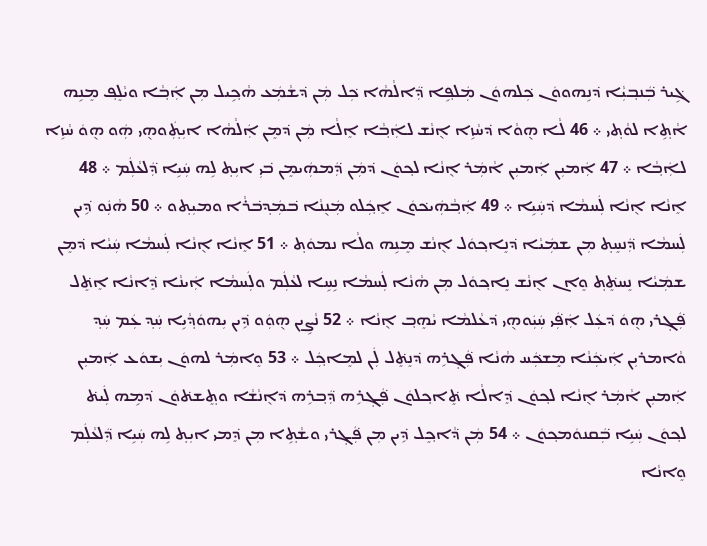ܓܹ݁ܝܪ ܒ݁ܲܢܒ݂ܝܼܵܐ ܕ݁ܢܹܗܘܘܿܢ ܟܼ݁ܠܗܘܿܢ ܡܲܠܦ݂ܹܐ ܕ݁ܲܐܠܵܗܵܐ ܟܼ݁ܠ ܡܲܢ ܕ݁ܫܵܡܲܥ ܗܵܟ݂ܹܝܠ ܡܼܢ ܐܲܒ݂ܵܐ ܘܝܵܠܸܦ݂ ܡܸܢܹܗ ܐܵܬ݂ܹܐ ܠܘܵܬ݂ܝ ܀ 46 ܠܵܐ ܗ݈ܘܵܐ ܕ݁ܚܵܙܹܐ ܐ݈ܢܵܫ ܠܐܲܒ݂ܵܐ ܐܸܠܵܐ ܡܲܢ ܕ݁ܡܸܢ ܐܲܠܵܗܵܐ ܐܝܼܬ݂ܲܘܗ݈ܝ ܗܲܘ ܗ݈ܘܿ ܚܵܙܹܐ ܠܐܲܒ݂ܵܐ ܀ 47 ܐܲܡܝܼܢ ܐܲܡܝܼܢ ܐܵܡܲܪ ܐ݈ܢܵܐ ܠܟ݂ܘܿܢ ܕ݁ܡܲܢ ܕ݁ܲܡܗܲܝܡܸܢ ܒ݁ܝܼ ܐܝܼܬ݂ ܠܹܗ ܚܲܝܹܐ ܕ݁ܲܠܥܵܠܲܡ ܀ 48 ܐܸܢܵܐ ܐ݈ܢܵܐ ܠܲܚܡܵܐ ܕ݁ܚܲܝܹܐ ܀ 49 ܐܲܒ݂ܵܗܲܝܟ݁ܘܿܢ ܐܸܟ݂ܲܠܘ ܡܲܢ݈ܢܵܐ ܒ݁ܡܲܕ݂ܒ݁ܪܵܐ ܘܡܝܼܬ݂ܘ ܀ 50 ܗܵܢܲܘ ܕܹ݁ܝܢ ܠܲܚܡܵܐ ܕ݁ܲܢܚܸܬ݂ ܡܼܢ ܫܡܲܝܵܐ ܕ݁ܢܸܐܟ݂ܘܿܠ ܐ݈ܢܵܫ ܡܸܢܹܗ ܘܠܵܐ ܢܡܘܿܬ݂ ܀ 51 ܐܸܢܵܐ ܐ݈ܢܵܐ ܠܲܚܡܵܐ ܚܲܝܵܐ ܕ݁ܡܸܢ ܫܡܲܝܵܐ ܢܸܚܬܸ݁ܬ݂ ܘܸܐܢ ܐ݈ܢܵܫ ܢܸܐܟ݂ܘܿܠ ܡܼܢ ܗܵܢܵܐ ܠܲܚܡܵܐ ܢܹܚܹܐ ܠܥܵܠܲܡ ܘܠܲܚܡܵܐ ܐܲܝܢܵܐ ܕܸ݁ܐܢܵܐ ܐܸܬܸ݁ܠ ܦ݁ܲܓ݂ܪܝ ܗ݈ܘܿ ܕ݁ܥܲܠ ܐܲܦ݁ܲܝ ܚܲܝܲܘܗ݈ܝ ܕ݁ܥܵܠܡܵܐ ܝܵܗܸܒ݂ ܐ݈ܢܵܐ ܀ 52 ܢܵܨܹܝܢ ܗ݈ܘܲܘ ܕܹ݁ܝܢ ܝܼܗܘܿܕ݂ܵܝܹܐ ܚܲܕ݂ ܥܲܡ ܚܲܕ݂ ܘܵܐܡܪܝܼܢ ܐܲܝܟ݁ܲܢܵܐ ܡܸܫܟ݁ܲܚ ܗܵܢܵܐ ܦ݁ܲܓ݂ܪܹܗ ܕ݁ܢܸܬܸ݁ܠ ܠܲܢ ܠܡܸܐܟ݂ܲܠ ܀ 53 ܘܸܐܡܲܪ ܠܗܘܿܢ ܝܼܫܘܿܥ ܐܲܡܝܼܢ ܐܲܡܝܼܢ ܐܵܡܲܪ ܐ݈ܢܵܐ ܠܟ݂ܘܿܢ ܕܸ݁ܐܠܵܐ ܬܸ݁ܐܟ݂ܠܘܿܢ ܦ݁ܲܓ݂ܪܹܗ ܕ݁ܲܒ݂ܪܹܗ ܕ݁ܐ݈ܢܵܫܵܐ ܘܬ݂ܸܫܬ݁ܘܿܢ ܕ݁ܡܹܗ ܠܲܝܬ݁ ܠܟ݂ܘܿܢ ܚܲܝܹܐ ܒ݁ܲܩܢܘܿܡܟ݂ܘܿܢ ܀ 54 ܡܲܢ ܕ݁ܵܐܟ݂ܸܠ ܕܹ݁ܝܢ ܡܼܢ ܦ݁ܲܓ݂ܪܝ ܘܫܵܬ݂ܹܐ ܡܼܢ ܕܸ݁ܡܝ ܐܝܼܬ݂ ܠܹܗ ܚܲܝܹܐ ܕ݁ܲܠܥܵܠܲܡ ܘܸܐܢܵܐ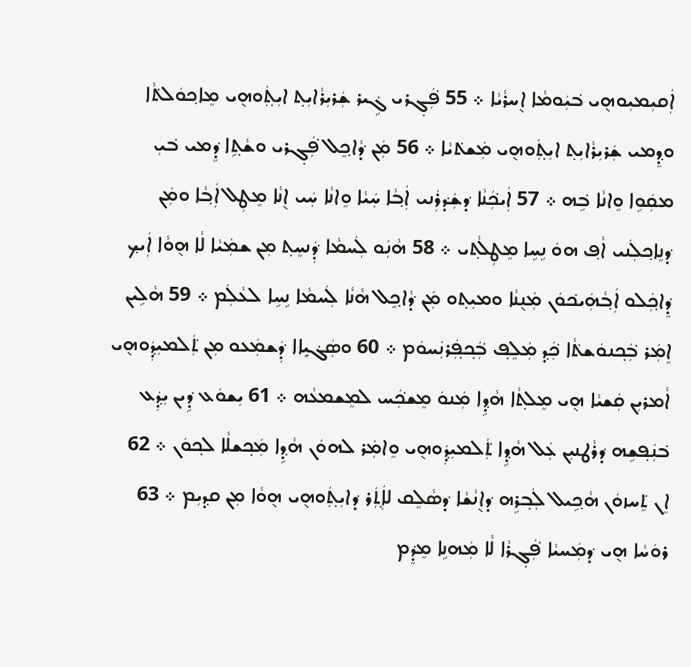ܐܲܩܝܼܡܝܼܘܗ݈ܝ ܒ݁ܝܲܘܡܵܐ ܐ݈ܚܪܵܝܵܐ ܀ 55 ܦ݁ܲܓ݂ܪܝ ܓܹ݁ܝܪ ܫܲܪܝܼܪܵܐܝܼܬ݂ ܐܝܼܬ݂ܲܘܗ݈ܝ ܡܸܐܟ݂ܘܿܠܬ݁ܵܐ ܘܕ݂ܸܡܝ ܫܲܪܝܼܪܵܐܝܼܬ݂ ܐܝܼܬ݂ܲܘܗ݈ܝ ܡܲܫܬ݁ܝܵܐ ܀ 56 ܡܲܢ ܕ݁ܵܐܟ݂ܸܠ ܦ݁ܲܓ݂ܪܝ ܘܫܵܬ݂ܹܐ ܕܸ݁ܡܝ ܒ݁ܝܼ ܡܩܲܘܹܐ ܘܸܐܢܵܐ ܒܹ݁ܗ ܀ 57 ܐܲܝܟ݁ܲܢܵܐ ܕ݁ܫܲܕ݁ܪܲܢܝ ܐܲܒ݂ܵܐ ܚܲܝܵܐ ܘܸܐܢܵܐ ܚܲܝ ܐ݈ܢܵܐ ܡܸܛܼܠ ܐܲܒ݂ܵܐ ܘܡܲܢ ܕ݁ܢܸܐܟ݂ܠܲܢܝ ܐܵܦ݂ ܗܘܿ ܢܹܚܹܐ ܡܸܛܼܠܵܬ݂ܝ ܀ 58 ܗܵܢܲܘ ܠܲܚܡܵܐ ܕ݁ܲܢܚܸܬ݂ ܡܼܢ ܫܡܲܝܵܐ ܠܵܐ ܗ݈ܘܵܐ ܐܲܝܟ݂ ܕܸ݁ܐܟ݂ܲܠܘ ܐܲܒ݂ܵܗܲܝܟ݁ܘܿܢ ܡܲܢ݈ܢܵܐ ܘܡܝܼܬ݂ܘ ܡܲܢ ܕ݁ܵܐܟ݂ܸܠ ܗܵܢܵܐ ܠܲܚܡܵܐ ܢܹܚܹܐ ܠܥܵܠܲܡ ܀ 59 ܗܵܠܹܝܢ ܐܸܡܲܪ ܒ݁ܲܟ݂ܢܘܿܫܬ݁ܵܐ ܟ݁ܲܕ݂ ܡܲܠܸܦ݂ ܒ݁ܲܟ݂ܦ݂ܲܪܢܲܚܘܿܡ ܀ 60 ܘܣܲܓ݁ܝܼܸܐܐ ܕ݁ܲܫܡܲܥܘ ܡܼܢ ܬ݁ܲܠܡܝܼܕ݂ܲܘܗ݈ܝ ܐܵܡܪܝܼܢ ܩܲܫܝܵܐ ܗ݈ܝ ܡܸܠܬ݂ܵܐ ܗܵܕ݂ܹܐ ܡܲܢܘܿ ܡܸܫܟ݁ܲܚ ܠܡܸܫܡܥܵܗ ܀ 61 ܝܼܫܘܿܥ ܕܹ݁ܝܢ ܝܼܕ݂ܲܥ ܒ݁ܢܲܦ݂ܫܹܗ ܕ݁ܪܵܛܢܝܼܢ ܥܲܠ ܗܵܕ݂ܹܐ ܬ݁ܲܠܡܝܼܕ݂ܲܘܗ݈ܝ ܘܸܐܡܲܪ ܠܗܘܿܢ ܗܵܕ݂ܹܐ ܡܲܟ݂ܫܠܵܐ ܠܟ݂ܘܿܢ ܀ 62 ܐܸܢ ܬܸ݁ܚܙܘܿܢ ܗܵܟ݂ܹܝܠ ܠܲܒ݂ܪܹܗ ܕ݁ܐ݈ܢܵܫܵܐ ܕ݁ܣܵܠܸܩ ܠܐܲܬ݂ܲܪ ܕ݁ܐܝܼܬ݂ܲܘܗ݈ܝ ܗ݈ܘܵܐ ܡܼܢ ܩܕ݂ܝܼܡ ܀ 63 ܪܘܿܚܵܐ ܗ݈ܝ ܕ݁ܡܲܚܝܵܐ ܦ݁ܲܓ݂ܪܵܐ ܠܵܐ ܡܲܗܢܹܐ ܡܸܕܸ݁ܡ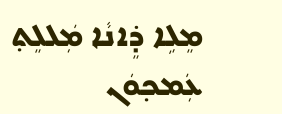ܡܸܠܹܐ ܕܸ݁ܐܢܵܐ ܡܲܠܠܸܬ݂ ܥܲܡܟ݂ܘܿܢ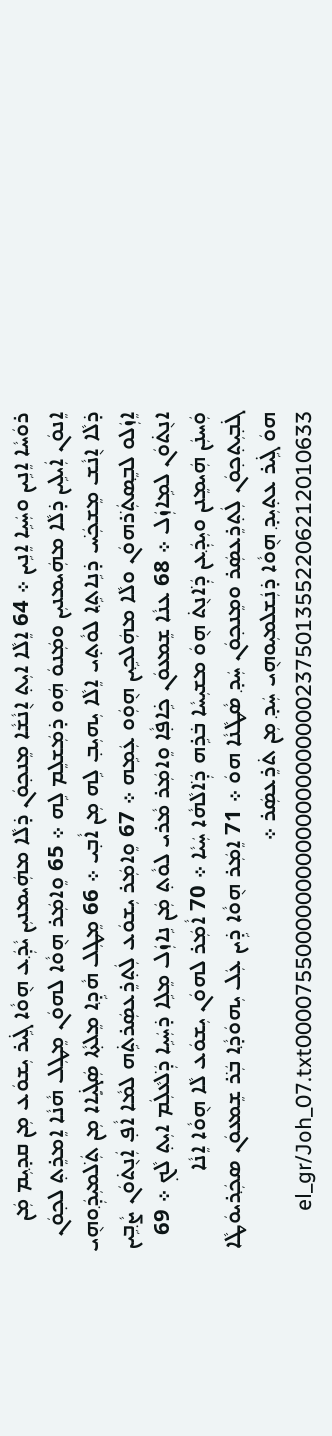ܪܘܿܚܵܐ ܐܸܢܹܝܢ ܘܚܲܝܹܐ ܐܸܢܹܝܢ ܀ 64 ܐܸܠܵܐ ܐܝܼܬ݂ ܐ݈ܢܵܫܵܐ ܡܸܢܟ݂ܘܿܢ ܕ݁ܠܵܐ ܡܗܲܝܡܢܝܼܢ ܝܵܕ݂ܲܥ ܗ݈ܘܵܐ ܓܹ݁ܝܪ ܝܼܫܘܿܥ ܡܼܢ ܩܕ݂ܝܼܡ ܡܲܢ ܐܸܢܘܿܢ ܐܲܝܠܹܝܢ ܕ݁ܠܵܐ ܡܗܲܝܡܢܝܼܢ ܘܡܲܢܘܿ ܗܲܘ ܕ݁ܡܲܫܠܸܡ ܠܹܗ ܀ 65 ܘܸܐܡܲܪ ܗ݈ܘܵܐ ܠܗܘܿܢ ܡܸܛܼܠ ܗܵܢܵܐ ܐܸܡܪܸܬ݂ ܠܟ݂ܘܿܢ ܕ݁ܠܵܐ ܐ݈ܢܵܫ ܡܸܫܟ݁ܲܚ ܕ݁ܢܹܐܬ݂ܹܐ ܠܘܵܬ݂ܝ ܐܸܠܵܐ ܝܼܗܝܼܒ݂ ܠܹܗ ܡܼܢ ܐܵܒ݂ܝ ܀ 66 ܡܸܛܼܠ ܗܵܕ݂ܹܐ ܡܸܠܬ݂ܵܐ ܣܲܓ݁ܝܼܸܐܐ ܡܼܢ ܬ݁ܲܠܡܝܼܕ݂ܲܘܗ݈ܝ ܐܸܙܲܠܘ ܠܒ݂ܸܣܬ݁ܲܪܗܘܿܢ ܘܠܵܐ ܡܗܲܠܟ݂ܹܝܢ ܗ݈ܘܲܘ ܥܲܡܹܗ ܀ 67 ܘܸܐܡܲܪ ܝܼܫܘܿܥ ܠܲܬ݂ܪܸܥܣܲܪܬܹ݁ܗ ܠܡܵܐ ܐܵܦ݂ ܐܲܢ݈ܬ݁ܘܿܢ ܨܵܒ݂ܹܝܢ ܐܢ݈ܬ݁ܘܿܢ ܠܡܹܐܙܲܠ ܀ 68 ܥܢܵܐ ܫܸܡܥܘܿܢ ܟܹ݁ܐܦ݂ܵܐ ܘܸܐܡܲܪ ܡܵܪܝ ܠܘܵܬ݂ ܡܲܢ ܢܹܐܙܲܠ ܡܸܠܹܐ ܕ݁ܚܲܝܹܐ ܕ݁ܲܠܥܵܠܲܡ ܐܝܼܬ݂ ܠܵܟ݂ ܀ 69 ܘܲܚܢܲܢ ܗܲܝܡܸܢܢ ܘܝܼܕ݂ܲܥܢ ܕ݁ܲܐܢ݈ܬ݁ ܗ݈ܘܿ ܡܫܝܼܚܵܐ ܒ݁ܪܹܗ ܕ݁ܲܐܠܵܗܵܐ ܚܲܝܵܐ ܀ 70 ܐܵܡܲܪ ܠܗܘܿܢ ܝܼܫܘܿܥ ܠܵܐ ܗ݈ܘܵܐ ܐܸܢܵܐ ܓ݁ܒ݂ܝܼܬ݂ܟ݂ܘܿܢ ܠܲܬ݂ܪܸܥܣܲܪ ܘܡܸܢܟ݂ܘܿܢ ܚܲܕ݂ ܣܵܛܵܢܵܐ ܗܘܿ ܀ 71 ܐܸܡܲܪ ܗ݈ܘܵܐ ܕܹ݁ܝܢ ܥܲܠ ܝܼܗܘܿܕ݂ܵܐ ܒ݁ܲܪ ܫܸܡܥܘܿܢ ܣܟ݂ܲܪܝܘܿܛܵܐ ܗܘܿ ܓܹ݁ܝܪ ܥܬ݂ܝܼܕ݂ ܗ݈ܘܵܐ ܕ݁ܢܲܫܠܡܝܼܘܗ݈ܝ ܚܲܕ݂ ܡܼܢ ܬ݁ܪܸܥܣܲܪ ܀ el_gr/Joh_07.txt0000755000000000000000000002375013552206212010633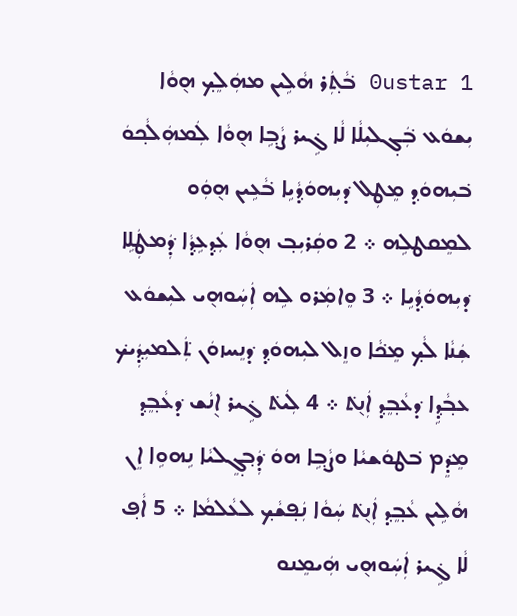0ustar 1 ܒ݁ܵܬ݂ܲܪ ܗܵܠܹܝܢ ܡܗܲܠܸܟ݂ ܗ݈ܘܵܐ ܝܼܫܘܿܥ ܒ݁ܲܓ݂ܠܝܼܠܵܐ ܠܵܐ ܓܹ݁ܝܪ ܨܵܒ݂ܹܐ ܗ݈ܘܵܐ ܠܲܡܗܲܠܵܟ݂ܘܿ ܒ݁ܝܼܗܘܿܕ݂ ܡܸܛܼܠ ܕ݁ܝܼܗܘܿܕ݂ܵܝܹܐ ܒ݁ܵܥܹܝܢ ܗ݈ܘܲܘ ܠܡܸܩܛܠܹܗ ܀ 2 ܘܩܲܪܝܼܒ݂ ܗ݈ܘܵܐ ܥܲܕ݂ܥܹܕ݂ܵܐ ܕ݁ܲܡܛܲܠܹܐ ܕ݁ܝܼܗܘܿܕ݂ܵܝܹܐ ܀ 3 ܘܸܐܡܲܪܘ ܠܹܗ ܐܲܚܲܘܗ݈ܝ ܠܝܼܫܘܿܥ ܫܲܢܵܐ ܠܵܟ݂ ܡܸܟ݁ܵܐ ܘܙܸܠ ܠܝܼܗܘܿܕ݂ ܕ݁ܢܸܚܙܘܿܢ ܬ݁ܲܠܡܝܼܕ݂ܲܝܟ݁ ܥܒ݂ܵܕ݂ܹܐ ܕ݁ܥܵܒ݂ܸܕ݂ ܐܲܢ݈ܬ݁ ܀ 4 ܠܲܝܬ݁ ܓܹ݁ܝܪ ܐ݈ܢܵܫ ܕ݁ܥܵܒ݂ܸܕ݂ ܡܸܕܸ݁ܡ ܒ݁ܛܘܿܫܝܵܐ ܘܨܵܒ݂ܹܐ ܗܘܿ ܕ݁ܲܒ݂ܓ݂ܸܠܝܵܐ ܢܹܗܘܹܐ ܐܸܢ ܗܵܠܹܝܢ ܥܵܒ݂ܸܕ݂ ܐܲܢ݈ܬ݁ ܚܲܘܵܐ ܢܲܦ݂ܫܵܟ݂ ܠܥܵܠܡܵܐ ܀ 5 ܐܵܦ݂ ܠܵܐ ܓܹ݁ܝܪ ܐܲܚܲܘܗ݈ܝ ܗܲܝܡܸܢܘ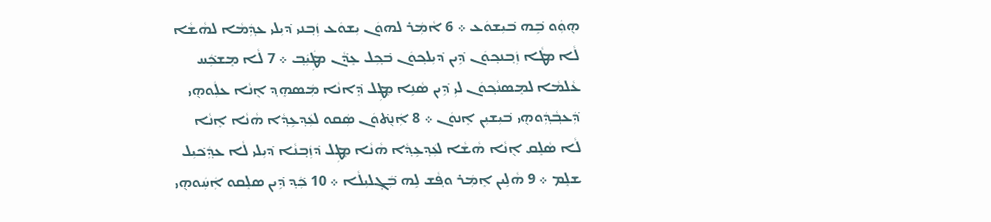ܗ݈ܘܲܘ ܒܹ݁ܗ ܒ݁ܝܼܫܘܿܥ ܀ 6 ܐܵܡܲܪ ܠܗܘܿܢ ܝܼܫܘܿܥ ܙܲܒ݂ܢܝ ܕ݁ܝܼܠܝ ܥܕ݂ܲܡܵܐ ܠܗܵܫܵܐ ܠܵܐ ܡܛܵܐ ܙܲܒ݂ܢܟ݂ܘܿܢ ܕܹ݁ܝܢ ܕ݁ܝܼܠܟ݂ܘܿܢ ܒ݁ܟ݂ܼܠ ܥܸܕ݁ܵܢ ܡܛܲܝܲܒ݂ ܀ 7 ܠܵܐ ܡܸܫܟ݁ܲܚ ܥܵܠܡܵܐ ܠܡܸܣܢܵܟ݂ܘܿܢ ܠܝܼ ܕܹ݁ܝܢ ܣܵܢܹܐ ܡܸܛܼܠ ܕܸ݁ܐܢܵܐ ܡܲܣܗܸܕ݂ ܐ݈ܢܵܐ ܥܠܲܘܗ݈ܝ ܕ݁ܲܥܒ݂ܵܕ݂ܲܘܗ݈ܝ ܒ݁ܝܼܫܝܼܢ ܐܸܢܘܿܢ ܀ 8 ܐܲܢ݈ܬ݁ܘܿܢ ܣܲܩܘ ܠܥܲܕ݂ܥܹܕ݂ܵܐ ܗܵܢܵܐ ܐܸܢܵܐ ܠܵܐ ܣܵܠܸܩ ܐ݈ܢܵܐ ܗܵܫܵܐ ܠܥܲܕ݂ܥܹܕ݂ܵܐ ܗܵܢܵܐ ܡܸܛܼܠ ܕ݁ܙܲܒ݂ܢܵܐ ܕ݁ܝܼܠܝ ܠܵܐ ܥܕ݂ܲܟ݁ܝܼܠ ܫܠܸܡ ܀ 9 ܗܵܠܹܝܢ ܐܸܡܲܪ ܘܦ݂ܵܫ ܠܹܗ ܒ݁ܲܓ݂ܠܝܼܠܵܐ ܀ 10 ܟ݁ܲܕ݂ ܕܹ݁ܝܢ ܣܠܸܩܘ ܐܲܚܲܘܗ݈ܝ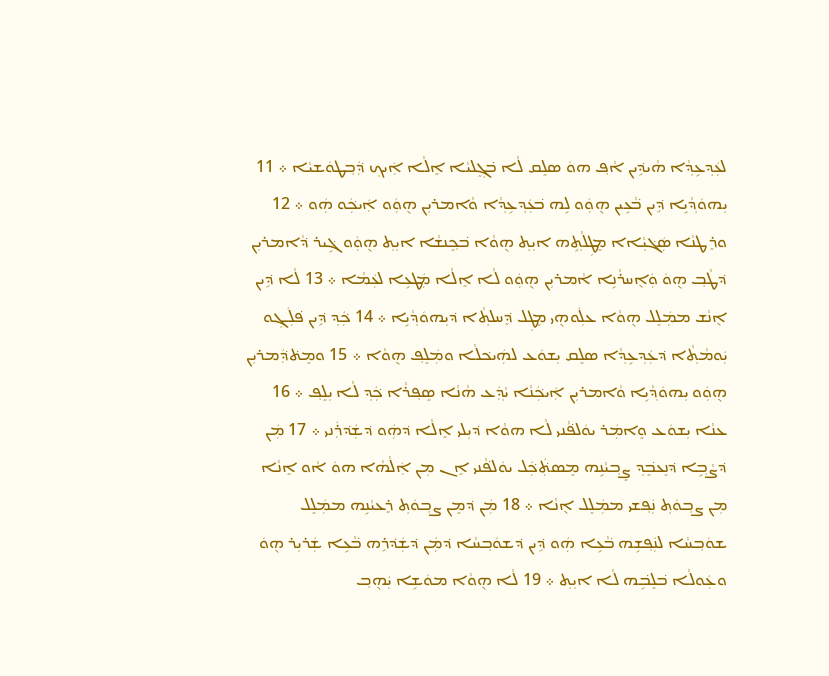ܠܥܲܕ݂ܥܹܕ݂ܵܐ ܗܵܝܕܹ݁ܝܢ ܐܵܦ݂ ܗܘܿ ܣܠܸܩ ܠܵܐ ܒ݁ܓ݂ܸܠܝܵܐ ܐܸܠܵܐ ܐܲܝܟ݂ ܕ݁ܲܒ݂ܛܘܿܫܝܵܐ ܀ 11 ܝܼܗܘܿܕ݂ܵܝܹܐ ܕܹ݁ܝܢ ܒ݁ܵܥܹܝܢ ܗ݈ܘܲܘ ܠܹܗ ܒ݁ܥܲܕ݂ܥܹܕ݂ܵܐ ܘܵܐܡܪܝܼܢ ܗ݈ܘܲܘ ܐܲܝܟ݁ܲܘ ܗܲܘ ܀ 12 ܘܪܸܛܢܵܐ ܣܲܓ݁ܝܼܵܐܐ ܡܸܛܼܠܵܬ݂ܹܗ ܐܝܼܬ݂ ܗ݈ܘܵܐ ܒ݁ܟ݂ܸܢܫܵܐ ܐܝܼܬ݂ ܗ݈ܘܲܘ ܓܹ݁ܝܪ ܕ݁ܵܐܡܪܝܼܢ ܕ݁ܛܵܒ݂ ܗ݈ܘܿ ܘܲܐ݈ܚܪܵܢܹܐ ܐܵܡܪܝܼܢ ܗ݈ܘܲܘ ܠܵܐ ܐܸܠܵܐ ܡܲܛܥܹܐ ܠܥܲܡܵܐ ܀ 13 ܠܵܐ ܕܹ݁ܝܢ ܐ݈ܢܵܫ ܡܡܲܠܸܠ ܗ݈ܘܵܐ ܥܠܲܘܗ݈ܝ ܡܸܛܼܠ ܕܸ݁ܚܠܬ݂ܵܐ ܕ݁ܝܼܗܘܿܕ݂ܵܝܹܐ ܀ 14 ܟ݁ܲܕ݂ ܕܹ݁ܝܢ ܦ݁ܠܲܓ݂ܘ ܝܲܘܡܵܬ݂ܵܐ ܕ݁ܥܲܕ݂ܥܹܕ݂ܵܐ ܣܠܸܩ ܝܼܫܘܿܥ ܠܗܲܝܟ݁ܠܵܐ ܘܡܲܠܸܦ݂ ܗ݈ܘܵܐ ܀ 15 ܘܡܸܬ݁ܕ݁ܲܡܪܝܼܢ ܗ݈ܘܲܘ ܝܼܗܘܿܕ݂ܵܝܹܐ ܘܵܐܡܪܝܼܢ ܐܲܝܟ݁ܲܢܵܐ ܝܵܕ݂ܲܥ ܗܵܢܵܐ ܣܸܦ݂ܪܵܐ ܟ݁ܲܕ݂ ܠܵܐ ܝܼܠܸܦ݂ ܀ 16 ܥܢܵܐ ܝܼܫܘܿܥ ܘܸܐܡܲܪ ܝܘܿܠܦ݁ܵܢܝ ܠܵܐ ܗܘܵܐ ܕ݁ܝܼܠܝ ܐܸܠܵܐ ܕ݁ܗܲܘ ܕ݁ܫܲܕ݁ܪܲܢܝ ܀ 17 ܡܲܢ ܕ݁ܨܵܒ݂ܹܐ ܕ݁ܢܸܥܒܸ݁ܕ݂ ܨܸܒ݂ܝܵܢܹܗ ܡܸܣܬ݁ܲܟ݁ܲܠ ܝܘܿܠܦ݁ܵܢܝ ܐܸܢ ܡܼܢ ܐܲܠܵܗܵܐ ܗܘܿ ܐܵܘ ܐܸܢܵܐ ܡܼܢ ܨܒ݂ܘܿܬ݂ ܢܲܦ݂ܫܝ ܡܡܲܠܸܠ ܐ݈ܢܵܐ ܀ 18 ܡܲܢ ܕ݁ܡܸܢ ܨܒ݂ܘܿܬ݂ ܪܸܥܝܵܢܹܗ ܡܡܲܠܸܠ ܫܘܿܒ݂ܚܵܐ ܠܢܲܦ݂ܫܹܗ ܒ݁ܵܥܹܐ ܗܲܘ ܕܹ݁ܝܢ ܕ݁ܫܘܿܒ݂ܚܵܐ ܕ݁ܡܲܢ ܕ݁ܫܲܕ݁ܪܹܗ ܒ݁ܵܥܹܐ ܫܲܪܝܼܪ ܗ݈ܘܿ ܘܥܲܘܠܵܐ ܒ݁ܠܸܒܹ݁ܗ ܠܵܐ ܐܝܼܬ݂ ܀ 19 ܠܵܐ ܗ݈ܘܵܐ ܡܘܿܫܹܐ ܝܲܗ݈ܒ݂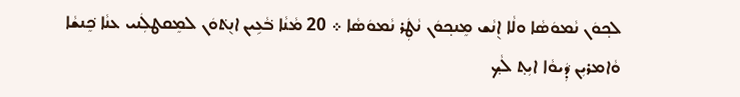ܠܟ݂ܘܿܢ ܢܵܡܘܿܣܵܐ ܘܠܵܐ ܐ݈ܢܵܫ ܡܸܢܟ݂ܘܿܢ ܢܵܛܲܪ ܢܵܡܘܿܣܵܐ ܀ 20 ܡܵܢܵܐ ܒ݁ܵܥܹܝܢ ܐܢ݈ܬ݁ܘܿܢ ܠܡܸܩܛܠܲܢܝ ܥܢܵܐ ܟܸ݁ܢܫܵܐ ܘܵܐܡܪܝܼܢ ܕ݁ܲܝܘܵܐ ܐܝܼܬ݂ ܠܵܟ݂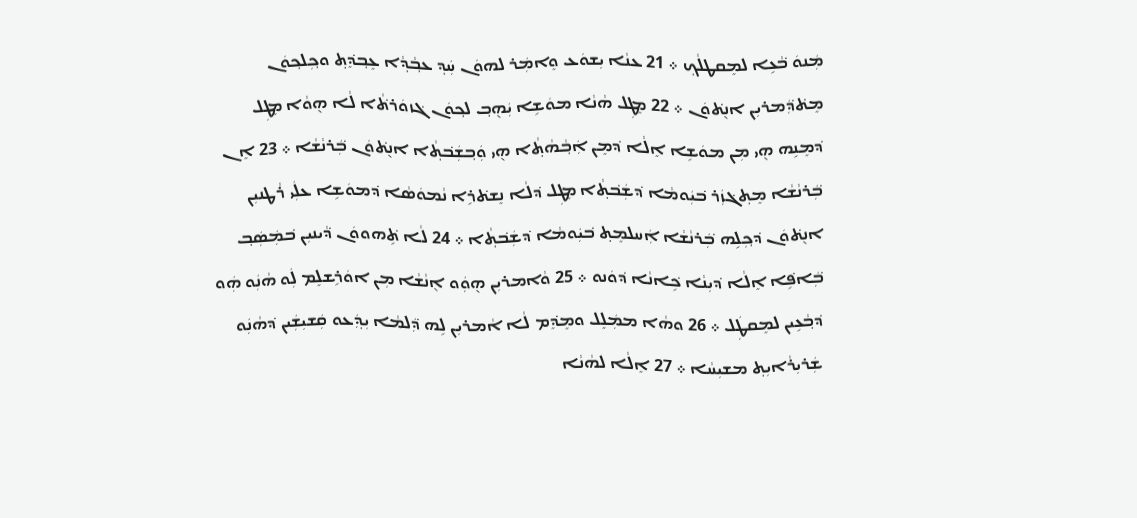ܡܲܢܘܿ ܒ݁ܵܥܹܐ ܠܡܸܩܛܠܵܟ݂ ܀ 21 ܥܢܵܐ ܝܼܫܘܿܥ ܘܸܐܡܲܪ ܠܗܘܿܢ ܚܲܕ݂ ܥܒ݂ܵܕ݂ܵܐ ܥܸܒ݂ܕܸ݁ܬ݂ ܘܟ݂ܼܠܟ݂ܘܿܢ ܡܸܬ݁ܕ݁ܲܡܪܝܼܢ ܐܢ݈ܬ݁ܘܿܢ ܀ 22 ܡܸܛܼܠ ܗܵܢܵܐ ܡܘܿܫܹܐ ܝܲܗ݈ܒ݂ ܠܟ݂ܘܿܢ ܓ݁ܙܘܿܪܬ݁ܵܐ ܠܵܐ ܗ݈ܘܵܐ ܡܸܛܼܠ ܕ݁ܡܸܢܹܗ ܗ݈ܝ ܡܼܢ ܡܘܿܫܹܐ ܐܸܠܵܐ ܕ݁ܡܸܢ ܐܲܒ݂ܵܗܵܬ݂ܵܐ ܗ݈ܝ ܘܲܒ݂ܫܲܒ݁ܬ݂ܵܐ ܐܢ݈ܬ݁ܘܿܢ ܒ݁ܲܪܢܵܫܵܐ ܀ 23 ܐܸܢ ܒ݁ܲܪܢܵܫܵܐ ܡܸܬ݂ܓ݁ܙܲܪ ܒ݁ܝܲܘܡܵܐ ܕ݁ܫܲܒ݁ܬ݂ܵܐ ܡܸܛܼܠ ܕ݁ܠܵܐ ܢܸܫܬ݁ܪܹܐ ܢܵܡܘܿܣܵܐ ܕ݁ܡܘܿܫܹܐ ܥܠܲܝ ܪܵܛܢܝܼܢ ܐܢ݈ܬ݁ܘܿܢ ܕ݁ܟ݂ܼܠܹܗ ܒ݁ܲܪܢܵܫܵܐ ܐܲܚܠܡܸܬ݂ ܒ݁ܝܲܘܡܵܐ ܕ݁ܫܲܒ݁ܬ݂ܵܐ ܀ 24 ܠܵܐ ܬܹ݁ܗܘܘܿܢ ܕ݁ܵܝܢܝܼܢ ܒ݁ܡܲܣܲܒ݂ ܒ݁ܲܐܦܹ݁ܐ ܐܸܠܵܐ ܕ݁ܝܼܢܵܐ ܟܹ݁ܐܢܵܐ ܕ݁ܘܿܢܘ ܀ 25 ܘܵܐܡܪܝܼܢ ܗ݈ܘܲܘ ܐ݈ܢܵܫܵܐ ܡܼܢ ܐܘܿܪܹܫܠܸܡ ܠܲܘ ܗܵܢܲܘ ܗܲܘ ܕ݁ܒ݂ܵܥܹܝܢ ܠܡܸܩܛܲܠ ܀ 26 ܘܗܵܐ ܡܡܲܠܸܠ ܘܡܸܕܸ݁ܡ ܠܵܐ ܐܵܡܪܝܼܢ ܠܹܗ ܕ݁ܲܠܡܵܐ ܝܼܕ݂ܲܥܘ ܩܲܫܝܼܫܲܝܢ ܕ݁ܗܵܢܲܘ ܫܲܪܝܼܪܵܐܝܼܬ݂ ܡܫܝܼܚܵܐ ܀ 27 ܐܸܠܵܐ ܠܗܵܢܵܐ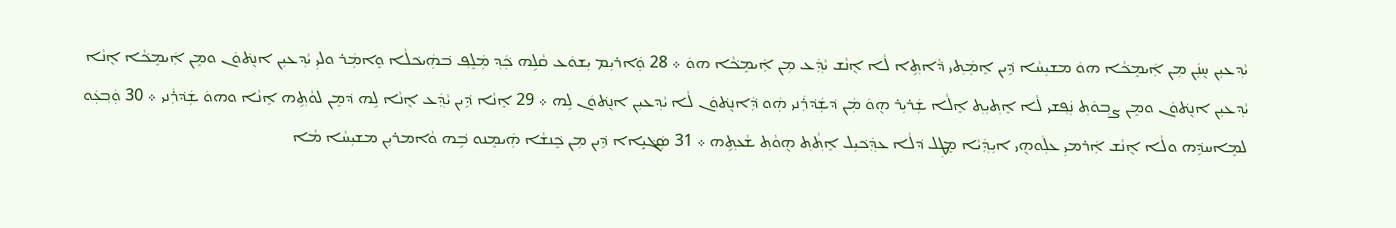ܝܵܕ݂ܥܝܼܢ ܚ݈ܢܲܢ ܡܼܢ ܐܲܝܡܸܟ݁ܵܐ ܗܘܿ ܡܫܝܼܚܵܐ ܕܹ݁ܝܢ ܐܸܡܲܬ݂ܝ ܕ݁ܵܐܬ݂ܹܐ ܠܵܐ ܐ݈ܢܵܫ ܝܵܕ݂ܲܥ ܡܼܢ ܐܲܝܡܸܟ݁ܵܐ ܗܘܿ ܀ 28 ܘܲܐܪܝܼܡ ܝܼܫܘܿܥ ܩܵܠܹܗ ܟ݁ܲܕ݂ ܡܲܠܸܦ݂ ܒ݁ܗܲܝܟ݁ܠܵܐ ܘܸܐܡܲܪ ܘܠܝܼ ܝܵܕ݂ܥܝܼܢ ܐܢ݈ܬ݁ܘܿܢ ܘܡܸܢ ܐܲܝܡܸܟ݁ܵܐ ܐ݈ܢܵܐ ܝܵܕ݂ܥܝܼܢ ܐܢ݈ܬ݁ܘܿܢ ܘܡܸܢ ܨܒ݂ܘܿܬ݂ ܢܲܦ݂ܫܝ ܠܵܐ ܐܸܬ݂ܝܼܬ݂ ܐܸܠܵܐ ܫܲܪܝܼܪ ܗ݈ܘܿ ܡܲܢ ܕ݁ܫܲܕ݁ܪܲܢܝ ܗܲܘ ܕ݁ܲܐܢ݈ܬ݁ܘܿܢ ܠܵܐ ܝܵܕ݂ܥܝܼܢ ܐܢ݈ܬ݁ܘܿܢ ܠܹܗ ܀ 29 ܐܸܢܵܐ ܕܹ݁ܝܢ ܝܵܕ݂ܲܥ ܐ݈ܢܵܐ ܠܹܗ ܕ݁ܡܸܢ ܠܘܵܬ݂ܹܗ ܐܸܢܵܐ ܘܗܘܿ ܫܲܕ݁ܪܲܢܝ ܀ 30 ܘܲܒ݂ܥܲܘ ܠܡܸܐܚܕܹ݁ܗ ܘܠܵܐ ܐ݈ܢܵܫ ܐܲܪܡܝܼ ܥܠܲܘܗ݈ܝ ܐܝܼܕ݂ܲܝܵܐ ܡܸܛܼܠ ܕ݁ܠܵܐ ܥܕ݂ܲܟ݁ܝܼܠ ܐܸܬ݂ܵܬ݂ ܗ݈ܘܵܬ݂ ܫܵܥܬ݂ܹܗ ܀ 31 ܣܲܓ݁ܝܼܸܐܐ ܕܹ݁ܝܢ ܡܼܢ ܟܸ݁ܢܫܵܐ ܗܲܝܡܸܢܘ ܒܹ݁ܗ ܘܵܐܡܪܝܼܢ ܡܫܝܼܚܵܐ ܡܵܐ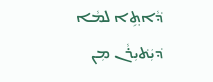ܕ݁ܵܐܬ݂ܹܐ ܠܡܵܐ ܕ݁ܝܲܬ݁ܝܼܪܵܢ ܡܼܢ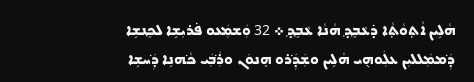ܗܵܠܹܝܢ ܐܵܬ݂ܘܵܬ݂ܵܐ ܕ݁ܥܵܒ݂ܸܕ݂ ܗܵܢܵܐ ܥܵܒ݂ܸܕ݂ ܀ 32 ܘܲܫܡܲܥܘ ܦ݁ܪܝܼܫܹܐ ܠܟ݂ܸܢܫܹܐ ܕ݁ܲܡܡܲܠܠܝܼܢ ܥܠܲܘܗ݈ܝ ܗܵܠܹܝܢ ܘܫܲܕ݁ܲܪܘ ܗܸܢܘܿܢ ܘܪܲܒ݁ܲܝ ܟ݁ܵܗܢܹܐ ܕ݁ܲܚܫܹܐ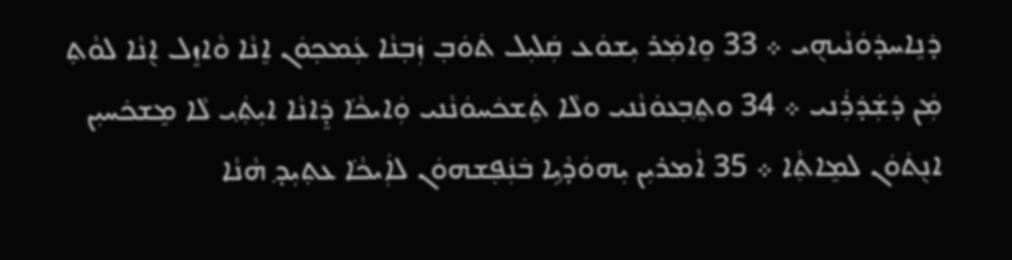ܕ݁ܢܸܐܚܕ݁ܘܿܢܵܝܗ݈ܝ ܀ 33 ܘܸܐܡܲܪ ܝܼܫܘܿܥ ܩܲܠܝܼܠ ܬ݁ܘܿܒ݂ ܙܲܒ݂ܢܵܐ ܥܲܡܟ݂ܘܿܢ ܐܸܢܵܐ ܘܵܐܙܸܠ ܐ݈ܢܵܐ ܠܘܵܬ݂ ܡܲܢ ܕ݁ܫܲܕ݁ܪܲܢܝ ܀ 34 ܘܬ݂ܸܒ݂ܥܘܿܢܵܢܝ ܘܠܵܐ ܬܸ݁ܫܟ݁ܚܘܿܢܵܢܝ ܘܲܐܝܟ݁ܵܐ ܕܸ݁ܐܢܵܐ ܐܝܼܬ݂ܲܝ ܠܵܐ ܡܸܫܟ݁ܚܝܼܢ ܐܢ݈ܬ݁ܘܿܢ ܠܡܸܐܬ݂ܵܐ ܀ 35 ܐܵܡܪܝܼܢ ܝܼܗܘܿܕ݂ܵܝܹܐ ܒ݁ܢܲܦ݂ܫܗܘܿܢ ܠܐܲܝܟ݁ܵܐ ܥܬ݂ܝܼܕ݂ ܗܵܢܵܐ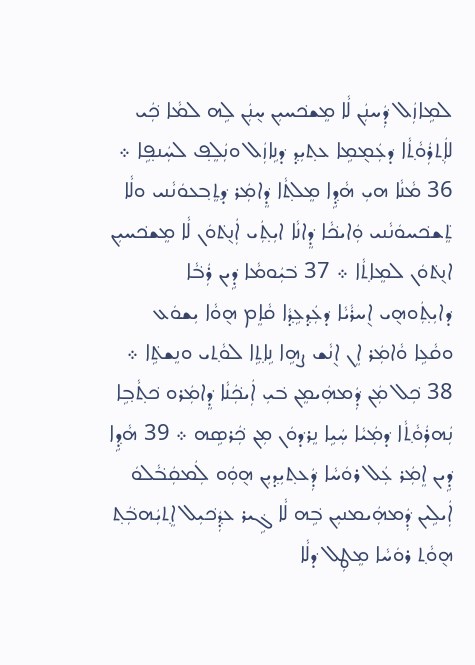ܠܡܹܐܙܲܠ ܕ݁ܲܚܢܲܢ ܠܵܐ ܡܸܫܟ݁ܚܝܼܢ ܚ݈ܢܲܢ ܠܹܗ ܠܡܵܐ ܟ݁ܲܝ ܠܐܲܬ݂ܪܲܘܵܬ݂ܵܐ ܕ݁ܥܲܡ݈ܡܹܐ ܥܬ݂ܝܼܕ݂ ܕ݁ܢܹܐܙܲܠ ܘܢܲܠܸܦ݂ ܠܚܲܢܦ݂ܹܐ ܀ 36 ܡܵܢܵܐ ܗܝܼ ܗܵܕ݂ܹܐ ܡܸܠܬ݂ܵܐ ܕܸ݁ܐܡܲܪ ܕ݁ܬ݂ܸܒ݂ܥܘܿܢܵܢܝ ܘܠܵܐ ܬܸ݁ܫܟ݁ܚܘܿܢܵܢܝ ܘܲܐܝܟ݁ܵܐ ܕܸ݁ܐܢܵܐ ܐܝܼܬ݂ܲܝ ܐܲܢ݈ܬ݁ܘܿܢ ܠܵܐ ܡܸܫܟ݁ܚܝܼܢ ܐܢ݈ܬ݁ܘܿܢ ܠܡܸܐܬ݂ܵܐ ܀ 37 ܒ݁ܝܲܘܡܵܐ ܕܹ݁ܝܢ ܪܲܒ݁ܵܐ ܕ݁ܐܝܼܬ݂ܲܘܗ݈ܝ ܐ݈ܚܪܵܝܵܐ ܕ݁ܥܲܕ݂ܥܹܕ݂ܵܐ ܩܵܐܸܡ ܗ݈ܘܵܐ ܝܼܫܘܿܥ ܘܩܵܥܹܐ ܘܵܐܡܲܪ ܐܸܢ ܐ݈ܢܵܫ ܨܗܹܐ ܢܹܐܬ݂ܹܐ ܠܘܵܬ݂ܝ ܘܢܸܫܬܹ݁ܐ ܀ 38 ܟܼ݁ܠ ܡܲܢ ܕ݁ܲܡܗܲܝܡܸܢ ܒ݁ܝܼ ܐܲܝܟ݁ܲܢܵܐ ܕܸ݁ܐܡܲܪܘ ܟ݁ܬ݂ܵܒ݂ܹܐ ܢܲܗܪܲܘܵܬ݂ܵܐ ܕ݁ܡܲܝܵܐ ܚܲܝܹܐ ܢܸܪܕ݁ܘܿܢ ܡܼܢ ܟ݁ܲܪܣܹܗ ܀ 39 ܗܵܕ݂ܹܐ ܕܹ݁ܝܢ ܐܸܡܲܪ ܥܲܠ ܪܘܿܚܵܐ ܕ݁ܲܥܬ݂ܝܼܕ݂ܝܼܢ ܗ݈ܘܲܘ ܠܲܡܩܲܒ݁ܵܠܘܿ ܐܲܝܠܹܝܢ ܕ݁ܲܡܗܲܝܡܢܝܼܢ ܒܹ݁ܗ ܠܵܐ ܓܹ݁ܝܪ ܥܕ݂ܲܟ݁ܝܼܠ ܐܸܬ݂ܝܲܗܒ݁ܲܬ݂ ܗ݈ܘܵܬ݂ ܪܘܿܚܵܐ ܡܸܛܼܠ ܕ݁ܠܵܐ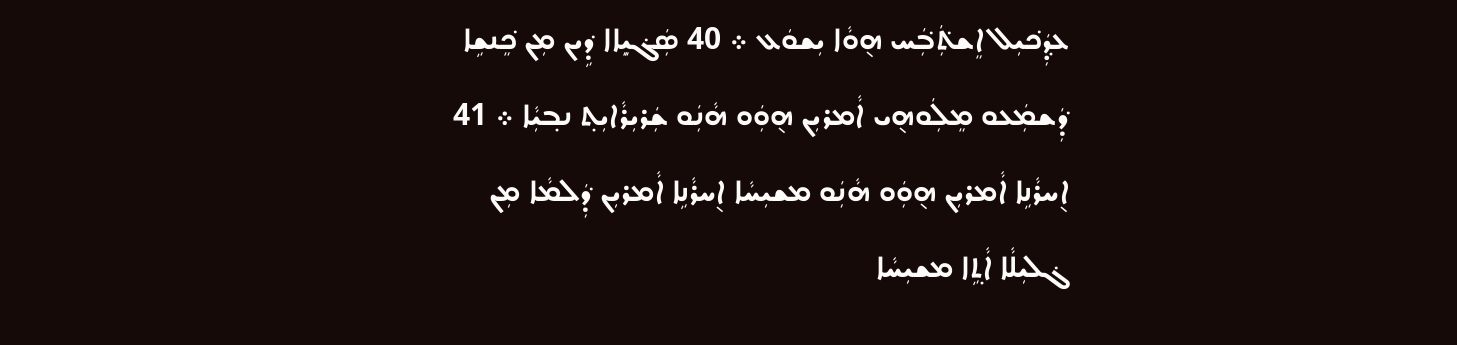ܥܕ݂ܲܟ݁ܝܼܠ ܐܸܫܬ݁ܲܒ݁ܲܚ ܗ݈ܘܵܐ ܝܼܫܘܿܥ ܀ 40 ܣܲܓ݁ܝܼܸܐܐ ܕܹ݁ܝܢ ܡܼܢ ܟܸ݁ܢܫܹܐ ܕ݁ܲܫܡܲܥܘ ܡܸܠܲܘܗ݈ܝ ܐܵܡܪܝܼܢ ܗ݈ܘܲܘ ܗܵܢܲܘ ܫܲܪܝܼܪܵܐܝܼܬ݂ ܢܒ݂ܝܼܵܐ ܀ 41 ܐ݈ܚܪܵܢܹܐ ܐܵܡܪܝܼܢ ܗ݈ܘܲܘ ܗܵܢܲܘ ܡܫܝܼܚܵܐ ܐ݈ܚܪܵܢܹܐ ܐܵܡܪܝܼܢ ܕ݁ܲܠܡܵܐ ܡܼܢ ܓ݁ܠܝܼܠܵܐ ܐܵܬ݂ܹܐ ܡܫܝܼܚܵܐ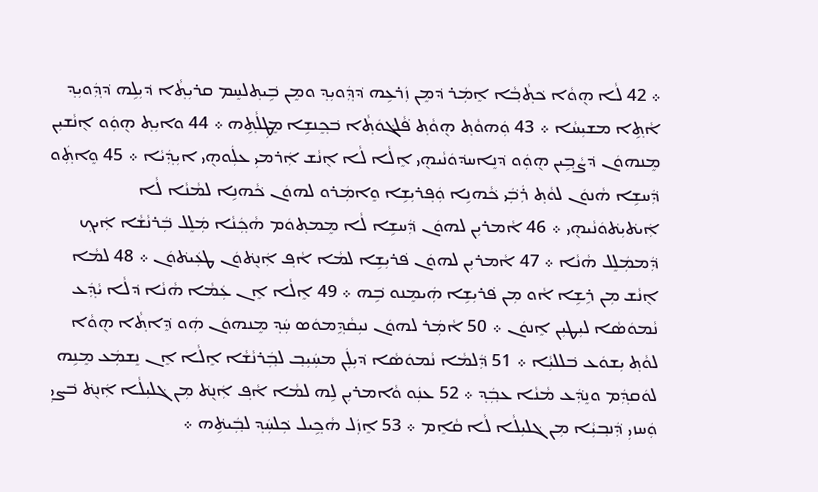܀ 42 ܠܵܐ ܗ݈ܘܵܐ ܟ݁ܬ݂ܵܒ݂ܵܐ ܐܸܡܲܪ ܕ݁ܡܸܢ ܙܲܪܥܹܗ ܕ݁ܕ݂ܲܘܝܼܕ݂ ܘܡܸܢ ܒܹ݁ܝܬ݂‌ܠܚܸܡ ܩܪܝܼܬ݂ܵܐ ܕ݁ܝܼܠܹܗ ܕ݁ܕ݂ܲܘܝܼܕ݂ ܐܵܬ݂ܹܐ ܡܫܝܼܚܵܐ ܀ 43 ܘܲܗܘܵܬ݂ ܗ݈ܘܵܬ݂ ܦ݁ܵܠܓ݁ܘܿܬ݂ܵܐ ܒ݁ܟ݂ܸܢܫܹܐ ܡܸܛܼܠܵܬ݂ܹܗ ܀ 44 ܘܐܝܼܬ݂ ܗ݈ܘܲܘ ܐ݈ܢܵܫܝܼܢ ܡܸܢܗܘܿܢ ܕ݁ܨܵܒ݂ܹܝܢ ܗ݈ܘܲܘ ܕ݁ܢܸܐܚܕ݁ܘܿܢܵܝܗ݈ܝ ܐܸܠܵܐ ܠܵܐ ܐ݈ܢܵܫ ܐܲܪܡܝܼ ܥܠܲܘܗ݈ܝ ܐܝܼܕ݂ܲܝܵܐ ܀ 45 ܘܸܐܬ݂ܲܘ ܕ݁ܲܚܫܹܐ ܗܵܢܘܿܢ ܠܘܵܬ݂ ܪܲܒ݁ܲܝ ܟ݁ܵܗܢܹܐ ܘܲܦ݂ܪܝܼܫܹܐ ܘܸܐܡܲܪܘ ܠܗܘܿܢ ܟ݁ܵܗܢܹܐ ܠܡܵܢܵܐ ܠܵܐ ܐܲܝܬ݁ܝܼܬ݁ܘܿܢܵܝܗ݈ܝ ܀ 46 ܐܵܡܪܝܼܢ ܠܗܘܿܢ ܕ݁ܲܚܫܹܐ ܠܵܐ ܡܸܡܬ݂ܘܿܡ ܗܵܟ݂ܲܢܵܐ ܡܲܠܸܠ ܒ݁ܲܪܢܵܫܵܐ ܐܲܝܟ݂ ܕ݁ܲܡܡܲܠܸܠ ܗܵܢܵܐ ܀ 47 ܐܵܡܪܝܼܢ ܠܗܘܿܢ ܦ݁ܪܝܼܫܹܐ ܠܡܵܐ ܐܵܦ݂ ܐܲܢ݈ܬ݁ܘܿܢ ܛܥܲܝܬ݁ܘܿܢ ܀ 48 ܠܡܵܐ ܐ݈ܢܵܫ ܡܼܢ ܪܹܫܹܐ ܐܵܘ ܡܼܢ ܦ݁ܪܝܼܫܹܐ ܗܲܝܡܸܢܘ ܒܹ݁ܗ ܀ 49 ܐܸܠܵܐ ܐܸܢ ܥܲܡܵܐ ܗܵܢܵܐ ܕ݁ܠܵܐ ܝܵܕ݂ܲܥ ܢܵܡܘܿܣܵܐ ܠܝܼܛܝܼܢ ܐܸܢܘܿܢ ܀ 50 ܐܵܡܲܪ ܠܗܘܿܢ ܢܝܼܩܵܕ݂ܹܡܘܿܣ ܚܲܕ݂ ܡܸܢܗܘܿܢ ܗܲܘ ܕܸ݁ܐܬ݂ܵܐ ܗ݈ܘܵܐ ܠܘܵܬ݂ ܝܼܫܘܿܥ ܒ݁ܠܠܝܼܵܐ ܀ 51 ܕ݁ܲܠܡܵܐ ܢܵܡܘܿܣܵܐ ܕ݁ܝܼܠܲܢ ܡܚܲܝܼܒ݂ ܠܒ݂ܲܪܢܵܫܵܐ ܐܸܠܵܐ ܐܸܢ ܢܸܫܡܲܥ ܡܸܢܹܗ ܠܘܿܩܕ݂ܲܡ ܘܢܸܕ݁ܲܥ ܡܵܢܵܐ ܥܒ݂ܲܕ݂ ܀ 52 ܥܢܲܘ ܘܵܐܡܪܝܼܢ ܠܹܗ ܠܡܵܐ ܐܵܦ݂ ܐܲܢ݈ܬ݁ ܡܼܢ ܓ݁ܠܝܼܠܵܐ ܐܲܢ݈ܬ݁ ܒ݁ܨܝܼ ܘܲܚܙܝܼ ܕ݁ܲܢܒ݂ܝܼܵܐ ܡܼܢ ܓ݁ܠܝܼܠܵܐ ܠܵܐ ܩܵܐܸܡ ܀ 53 ܐܸܙܲܠ ܗܵܟ݂ܹܝܠ ܟܼ݁ܠܚܲܕ݂ ܠܒ݂ܲܝܬܹ݁ܗ ܀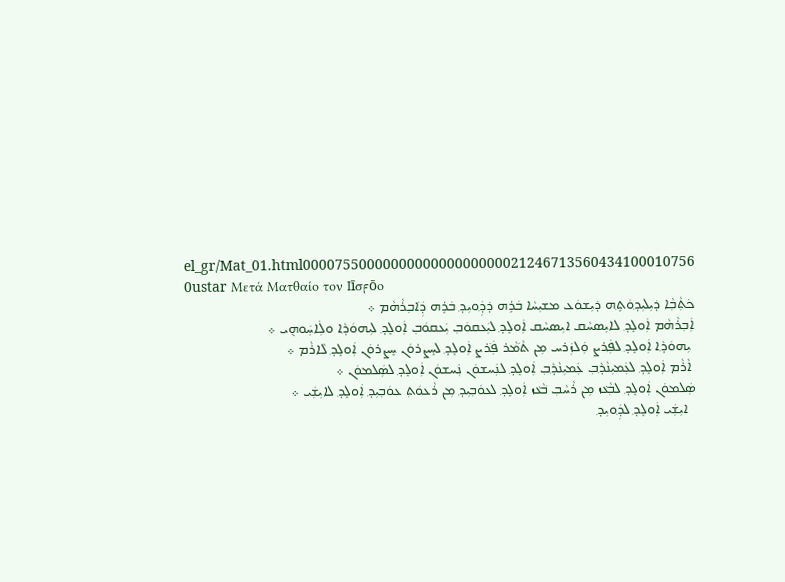el_gr/Mat_01.html0000755000000000000000000021246713560434100010756 0ustar Μετά Ματθαίο τον Ιīσϝōο
ܟ݁ܬ݂ܵܒ݂ܵܐ ܕ݁ܝܼܠܝܼܕ݂ܘܿܬ݂ܹܗ ܕ݁ܝܼܫܘܿܥ ܡܫܝܼܚܵܐ ܒ݁ܪܹܗ ܕ݁ܕ݂ܲܘܝܼܕ݂ ܒ݁ܪܹܗ ܕ݁ܲܐܒ݂ܪܵܗܵܡ ܀
ܐܲܒ݂ܪܵܗܵܡ ܐܲܘܠܸܕ݂ ܠܐܝܼܣܚܵܩ ܐܝܼܣܚܵܩ ܐܲܘܠܸܕ݂ ܠܝܲܥܩܘܿܒ݂ ܝܲܥܩܘܿܒ݂ ܐܲܘܠܸܕ݂ ܠܝܼܗܘܿܕ݂ܵܐ ܘܠܲܐܚܲܘܗ݈ܝ ܀
 ܝܼܗܘܿܕ݂ܵܐ ܐܲܘܠܸܕ݂ ܠܦ݂ܲܪܨ ܘܲܠܙܲܪܚ ܡܼܢ ܬ݁ܵܡܵܪ ܦ݁ܲܪܨ ܐܲܘܠܸܕ݂ ܠܚܸܨܪܘܿܢ ܚܸܨܪܘܿܢ ܐܲܘܠܸܕ݂ ܠܵܐܪܵܡ ܀
 ܐܵܪܵܡ ܐܲܘܠܸܕ݂ ܠܥܲܡܝܼܢܵܕ݂ܵܒ݂ ܥܲܡܝܼܢܵܕ݂ܵܒ݂ ܐܲܘܠܸܕ݂ ܠܢܲܚܫܘܿܢ ܢܲܚܫܘܿܢ ܐܲܘܠܸܕ݂ ܠܣܲܠܡܘܿܢ ܀
ܣܲܠܡܘܿܢ ܐܲܘܠܸܕ݂ ܠܒ݂ܵܥܵܙ ܡܼܢ ܪܵܚܵܒ݂ ܒ݁ܵܥܵܙ ܐܲܘܠܸܕ݂ ܠܥܘܿܒ݂ܝܼܕ݂ ܡܼܢ ܪܵܥܘܿܬ݂ ܥܘܿܒ݂ܝܼܕ݂ ܐܲܘܠܸܕ݂ ܠܐܝܼܫܲܝ ܀
  ܐܝܼܫܲܝ ܐܲܘܠܸܕ݂ ܠܕ݂ܲܘܝܼܕ݂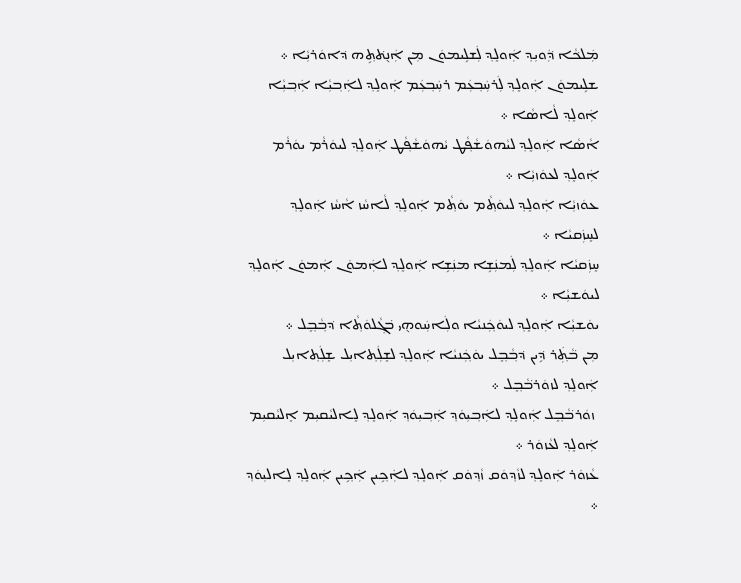ܡܲܠܟ݁ܵܐ ܕ݁ܲܘܝܼܕ݂ ܐܲܘܠܸܕ݂ ܠܲܫܠܹܝܡܘܿܢ ܡܼܢ ܐܲܢ݈ܬ݁ܬ݂ܹܗ ܕ݁ܐܘܿܪܝܼܵܐ ܀
ܫܠܹܝܡܘܿܢ ܐܲܘܠܸܕ݂ ܠܲܪܚܲܒ݂ܥܲܡ ܪܚܲܒ݂ܥܲܡ ܐܲܘܠܸܕ݂ ܠܐܲܒ݂ܝܼܵܐ ܐܲܒ݂ܝܼܵܐ ܐܲܘܠܸܕ݂ ܠܵܐܣܵܐ ܀
ܐܵܣܵܐ ܐܲܘܠܸܕ݂ ܠܝܵܗܘܿܫܵܦ݂ܵܛ ܝܵܗܘܿܫܵܦ݂ܵܛ ܐܲܘܠܸܕ݂ ܠܝܘܿܪܵܡ ܝܘܿܪܵܡ ܐܲܘܠܸܕ݂ ܠܥܘܿܙܝܼܵܐ ܀
ܥܘܿܙܝܼܵܐ ܐܲܘܠܸܕ݂ ܠܝܘܿܬ݂ܵܡ ܝܘܿܬ݂ܵܡ ܐܲܘܠܸܕ݂ ܠܵܐܚܵܙ ܐܵܚܵܙ ܐܲܘܠܸܕ݂ ܠܚܸܙܲܩܝܵܐ ܀
ܚܸܙܲܩܝܵܐ ܐܲܘܠܸܕ݂ ܠܲܡܢܲܫܹܐ ܡܢܲܫܹܐ ܐܲܘܠܸܕ݂ ܠܐܲܡܘܿܢ ܐܲܡܘܿܢ ܐܲܘܠܸܕ݂ ܠܝܘܿܫܝܼܵܐ ܀
ܝܘܿܫܝܼܵܐ ܐܲܘܠܸܕ݂ ܠܝܘܿܟ݂ܲܢܝܵܐ ܘܠܲܐܚܲܘܗ݈ܝ ܒ݁ܓ݂ܵܠܘܿܬ݂ܵܐ ܕ݁ܒ݂ܵܒ݂ܸܠ ܀
ܡܼܢ ܒ݁ܵܬ݂ܲܪ ܕܹ݁ܝܢ ܕ݁ܒ݂ܵܒ݂ܸܠ ܝܘܿܟ݂ܲܢܝܵܐ ܐܲܘܠܸܕ݂ ܠܫܸܠܲܬ݂ܐܝܼܠ ܫܸܠܲܬ݂ܐܝܼܠ ܐܲܘܠܸܕ݂ ܠܙܘܿܪܒ݁ܵܒ݂ܸܠ ܀
 ܙܘܿܪܒ݁ܵܒ݂ܸܠ ܐܲܘܠܸܕ݂ ܠܐܲܒ݂ܝܼܘܿܕ݂ ܐܲܒ݂ܝܼܘܿܕ݂ ܐܲܘܠܸܕ݂ ܠܸܐܠܝܵܩܝܼܡ ܐܸܠܝܵܩܝܼܡ ܐܲܘܠܸܕ݂ ܠܥܵܙܘܿܪ ܀
ܥܵܙܘܿܪ ܐܲܘܠܸܕ݂ ܠܙܵܕ݂ܘܿܩ ܙܵܕ݂ܘܿܩ ܐܲܘܠܸܕ݂ ܠܐܲܟ݂ܹܝܢ ܐܲܟ݂ܹܝܢ ܐܲܘܠܸܕ݂ ܠܸܐܠܝܼܘܿܕ݂ ܀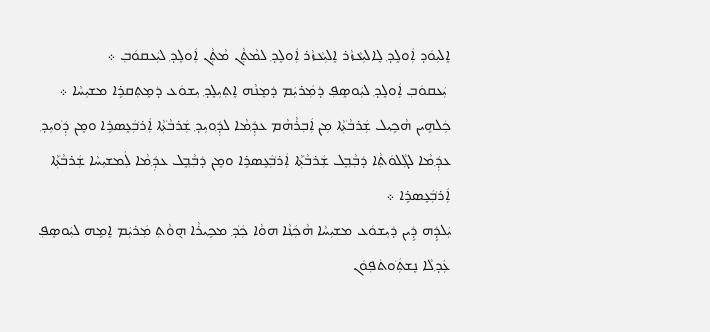ܐܸܠܝܼܘܿܕ ܐܲܘܠܸܕ݂ ܠܸܐܠܝܼܥܵܙܵܪ ܐܸܠܝܼܥܵܙܵܪ ܐܲܘܠܸܕ݂ ܠܡܵܬ݂ܵܢ ܡܵܬ݂ܵܢ ܐܲܘܠܸܕ݂ ܠܝܲܥܩܘܿܒ݂ ܀
 ܝܲܥܩܘܿܒ݂ ܐܲܘܠܸܕ݂ ܠܝܲܘܣܸܦ݂ ܕ݁ܡܲܪܝܲܡ ܕ݁ܡܸܢܵܗ ܐܸܬ݂ܝܼܠܸܕ݂ ܝܼܫܘܿܥ ܕ݁ܡܸܬ݂ܩܪܹܐ ܡܫܝܼܚܵܐ ܀
ܟܼ݁ܠܗܹܝܢ ܗܵܟ݂ܹܝܠ ܫܲܪܒ݁ܵܬ݂ܵܐ ܡܼܢ ܐܲܒ݂ܪܵܗܵܡ ܥܕ݂ܲܡܵܐ ܠܕ݂ܲܘܝܼܕ݂ ܫܲܪܒ݁ܵܬ݂ܵܐ ܐܲܪܒ݁ܲܥܸܣܪܹܐ ܘܡܸܢ ܕ݁ܲܘܝܼܕ݂ ܥܕ݂ܲܡܵܐ ܠܓ݂ܵܠܘܿܬ݂ܵܐ ܕ݁ܒ݂ܵܒ݂ܸܠ ܫܲܪܒ݁ܵܬ݂ܵܐ ܐܲܪܒ݁ܲܥܸܣܪܹܐ ܘܡܸܢ ܕ݁ܒ݂ܵܒ݂ܸܠ ܥܕ݂ܲܡܵܐ ܠܲܡܫܝܼܚܵܐ ܫܲܪܒ݁ܵܬ݂ܵܐ ܐܲܪܒ݁ܲܥܸܣܪܹܐ ܀
ܝܲܠܕܹ݁ܗ ܕܹ݁ܝܢ ܕ݁ܝܼܫܘܿܥ ܡܫܝܼܚܵܐ ܗܵܟ݂ܲܢܵܐ ܗܘܵܐ ܟ݁ܲܕ݂ ܡܟ݂ܹܝܪܵܐ ܗ݈ܘܵܬ݂ ܡܲܪܝܲܡ ܐܸܡܹܗ ܠܝܲܘܣܸܦ݂ ܥܲܕ݂ܠܵܐ ܢܸܫܬ݁ܲܘܬ݁ܦ݂ܘܿܢ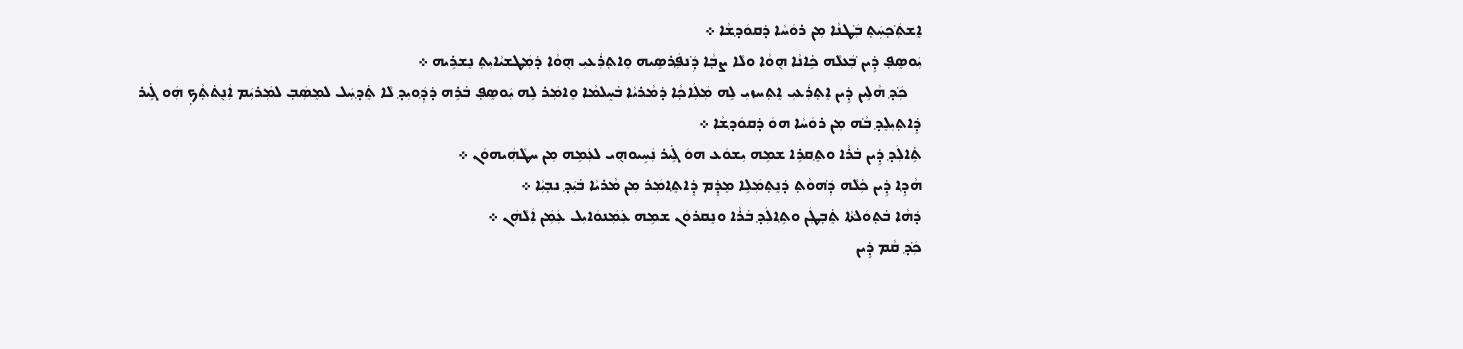ܐܸܫܬ݁ܲܟ݂ܚܲܬ݂ ܒ݁ܲܛܢܵܐ ܡܼܢ ܪܘܿܚܵܐ ܕ݁ܩܘܿܕ݂ܫܵܐ ܀
ܝܲܘܣܸܦ݂ ܕܹ݁ܝܢ ܒ݁ܲܥܠܵܗ ܟܹ݁ܐܢܵܐ ܗ݈ܘܵܐ ܘܠܵܐ ܨܒ݂ܵܐ ܕ݁ܲܢܦ݂ܲܪܣܹܝܗ ܘܸܐܬ݂ܪܲܥܝܼ ܗ݈ܘܵܐ ܕ݁ܡܲܛܫܝܵܐܝܼܬ݂ ܢܸܫܪܹܝܗ ܀
    ܟ݁ܲܕ݂ ܗܵܠܹܝܢ ܕܹ݁ܝܢ ܐܸܬ݂ܪܲܥܝܼ ܐܸܬ݂ܚܙܝܼ ܠܹܗ ܡܲܠܲܐܟ݂ܵܐ ܕ݁ܡܵܪܝܵܐ ܒ݁ܚܸܠܡܵܐ ܘܸܐܡܲܪ ܠܹܗ ܝܲܘܣܸܦ݂ ܒ݁ܪܹܗ ܕ݁ܕ݂ܲܘܝܼܕ݂ ܠܵܐ ܬܸ݁ܕ݂ܚܲܠ ܠܡܸܣܲܒ݂ ܠܡܲܪܝܲܡ ܐܲܢ݈ܬ݁ܬ݂ܵܟ݂ ܗܲܘ ܓܹ݁ܝܪ ܕܸ݁ܐܬ݂ܝܼܠܸܕ݂ ܒ݁ܵܗ ܡܼܢ ܪܘܿܚܵܐ ܗܘܿ ܕ݁ܩܘܿܕ݂ܫܵܐ ܀
ܬܹ݁ܐܠܲܕ݂ ܕܹ݁ܝܢ ܒ݁ܪܵܐ ܘܬ݂ܸܩܪܹܐ ܫܡܹܗ ܝܼܫܘܿܥ ܗܘܿ ܓܹ݁ܝܪ ܢܲܚܹܝܘܗ݈ܝ ܠܥܲܡܹܗ ܡܼܢ ܚܛܵܗܲܝܗܘܿܢ ܀
ܗܵܕ݂ܹܐ ܕܹ݁ܝܢ ܟܼ݁ܠܵܗ ܕ݁ܲܗܘܵܬ݂ ܕ݁ܢܸܬ݂ܡܲܠܹܐ ܡܸܕܸ݁ܡ ܕܸ݁ܐܬ݂ܸܐܡܲܪ ܡܼܢ ܡܵܪܝܵܐ ܒ݁ܝܲܕ݂ ܢܒ݂ܝܼܵܐ ܀
ܕ݁ܗܵܐ ܒ݁ܬ݂ܘܿܠܬ݁ܵܐ ܬܸ݁ܒ݂ܛܲܢ ܘܬ݂ܹܐܠܲܕ݂ ܒ݁ܪܵܐ ܘܢܸܩܪܘܿܢ ܫܡܹܗ ܥܲܡܲܢܘܿܐܝܼܠ ܥܲܡܲܢ ܐܲܠܵܗܲܢ ܀
ܟ݁ܲܕ݂ ܩܵܡ ܕܹ݁ܝܢ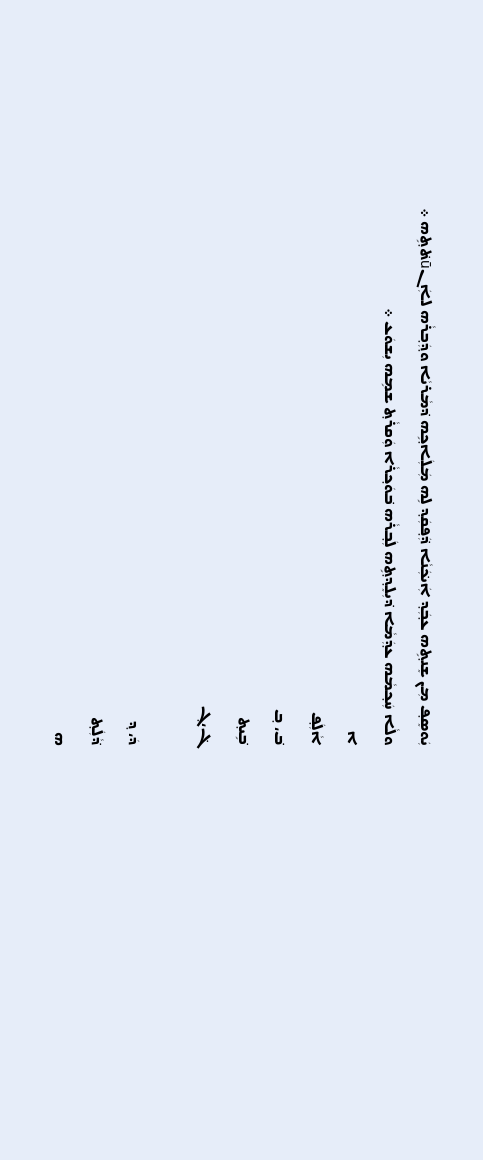ܝܲܘܣܸܦ݂ ܡܼܢ ܫܸܢܬ݂ܹܗ ܥܒ݂ܲܕ݂ ܐܲܝܟ݁ܲܢܵܐ ܕ݁ܲܦ݂ܩܲܕ݂ ܠܹܗ ܡܲܠܲܐܟ݂ܹܗ ܕ݁ܡܵܪܝܵܐ ܘܕ݂ܲܒ݂ܪܵܗ ܠܐܲܢūܬ݁ܬ݂ܹܗ ܀
ܘܠܵܐ ܚܲܟ݂ܡܵܗ ܥܕ݂ܲܡܵܐ ܕ݁ܝܼܠܸܕ݂ܬ݂ܹܗ ܠܲܒ݂ܪܵܗ ܒ݁ܘܿܟ݂ܪܵܐ ܘܲܩܪܵܬ݂ ܫܡܹܗ ܝܼܫܘܿܥ ܀
ܐ
ܐܵܠܲܦ݂
ܒ݁، ܒ݂
ܒܹ݁ܝܬ݂
ܓ݁،ܓ݂

ܕܿ، ܕ݂
ܕ݁ܵܠܲܬ݂
ܗ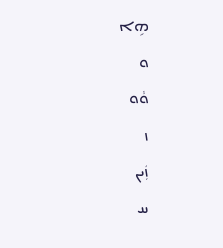ܗܹܐ
ܘ
ܘܵܘ
ܙ
ܙܲܝܢ
ܚ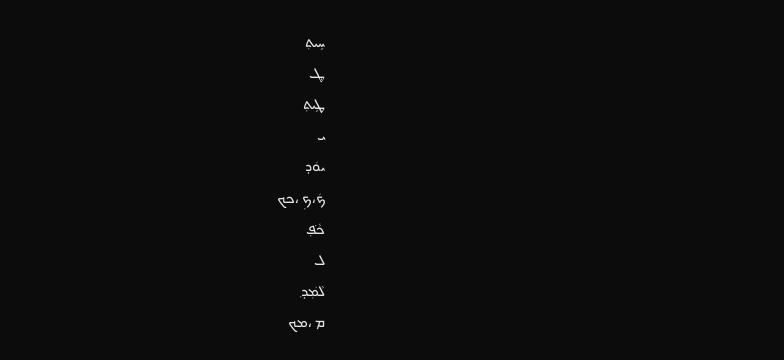ܚܹܝܬ݂
ܜ
ܛܹܝܬ݂
ܝ
ܝܘܿܕ
ܟܿ،ܟ݂ ،ܟܟ
ܟ݁ܵܦ݂
ܠ
ܠܵܡܲܕ݂
ܡ ،ܡܟ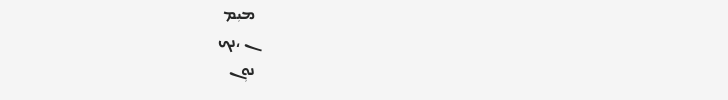ܡܝܼܡ
ܢ ،ܢܟ
ܢܘܼܢ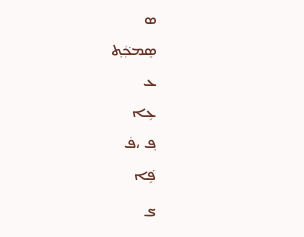ܣ
ܤܸܡܟ݁ܲܬ݂
ܥ
ܥܹܐ
ܦ݂ ،ܦܿ
ܦܹ݁ܐ
ܨ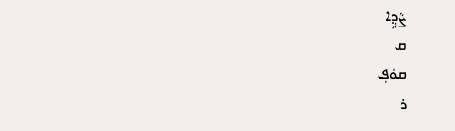ܨܵܕ݂ܹܐ
ܩ
ܩܘܿܦ݂
ܪ